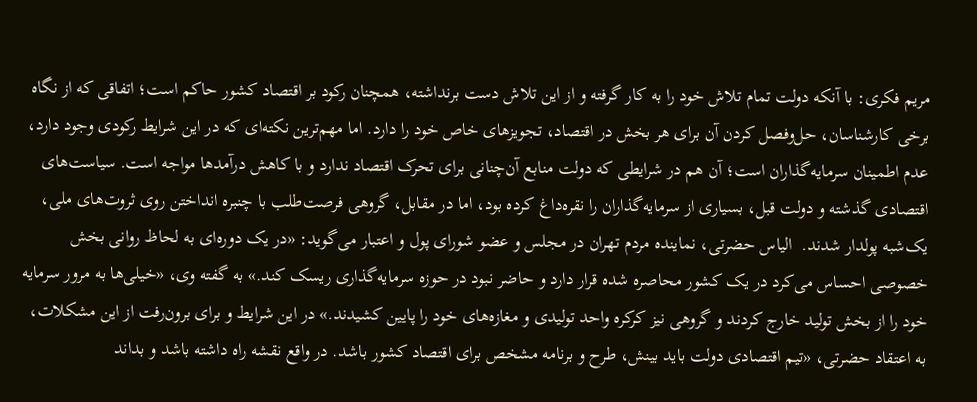مریم فکری: با آنکه دولت تمام تلاش خود را به کار گرفته و از این تلاش دست برنداشته، همچنان رکود بر اقتصاد کشور حاکم است؛ اتفاقی که از نگاه برخی کارشناسان، حل‌وفصل کردن آن برای هر بخش در اقتصاد، تجویزهای خاص خود را دارد. اما مهم‌ترین نکته‌ای که در این شرایط رکودی وجود دارد، عدم اطمینان سرمایه‌گذاران است؛ آن هم در شرایطی که دولت منابع آن‌چنانی برای تحرک اقتصاد ندارد و با کاهش درآمدها مواجه است. سیاست‌های اقتصادی گذشته و دولت قبل، بسیاری از سرمایه‌گذاران را نقره‌داغ کرده بود، اما در مقابل، گروهی فرصت‌طلب با چنبره انداختن روی ثروت‌های ملی، یک‌شبه پولدار شدند.  الیاس حضرتی، نماینده مردم تهران در مجلس و عضو شورای پول و اعتبار می‌گوید: «در یک دوره‌ای به لحاظ روانی بخش خصوصی احساس می‌کرد در یک کشور محاصره شده قرار دارد و حاضر نبود در حوزه سرمایه‌گذاری ریسک کند.» به گفته وی، «خیلی‌ها به مرور سرمایه خود را از بخش تولید خارج کردند و گروهی نیز کرکره واحد تولیدی و مغازه‌های خود را پایین کشیدند.» در این شرایط و برای برون‌رفت از این مشکلات، به اعتقاد حضرتی، «تیم اقتصادی دولت باید بینش، طرح و برنامه مشخص برای اقتصاد کشور باشد. در واقع نقشه راه داشته باشد و بداند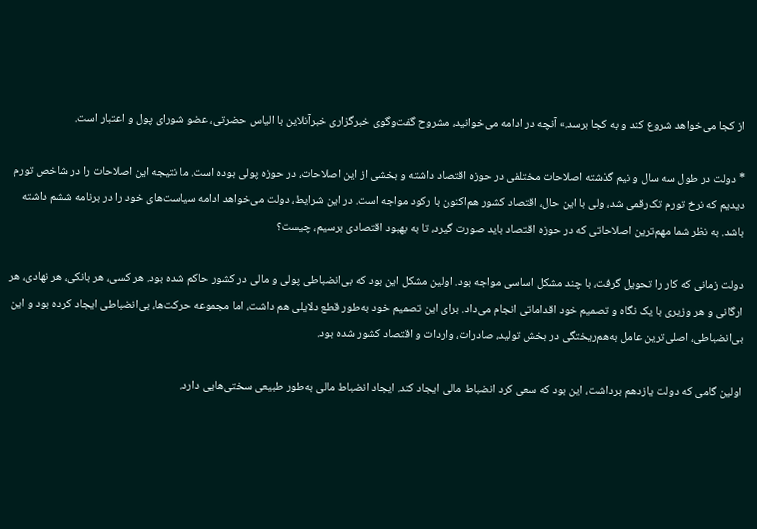از کجا می‌خواهد شروع کند و به کجا برسد.» آنچه در ادامه می‌خوانید، مشروح گفت‌وگوی خبرگزاری خبرآنلاین با الیاس حضرتی، عضو شورای پول و اعتبار است.

* دولت در طول سه سال و نیم گذشته اصلاحات مختلفی در حوزه اقتصاد داشته و بخشی از این اصلاحات، در حوزه پولی بوده است. ما نتیجه این اصلاحات را در شاخص تورم دیدیم که نرخ تورم تک‌رقمی شد، ولی با این حال، اقتصاد کشور هم‌اکنون با رکود مواجه است. در این شرایط، دولت می‌خواهد ادامه سیاست‌های خود را در برنامه ششم داشته باشد. به نظر شما مهم‌ترین اصلاحاتی که در حوزه اقتصاد باید صورت گیرد، تا به بهبود اقتصادی برسیم، چیست؟

دولت زمانی که کار را تحویل گرفت، با چند مشکل اساسی مواجه بود. اولین مشکل این بود که بی‌انضباطی پولی و مالی در کشور حاکم شده بود. هر کسی، هر بانکی، هر نهادی، هر ارگانی و هر وزیری با یک نگاه و تصمیم خود اقداماتی انجام می‌داد. برای این تصمیم خود به‌طور قطع دلایلی هم داشت، اما مجموعه حرکت‌ها، بی‌انضباطی ایجاد کرده بود و این بی‌انضباطی، اصلی‌ترین عامل به‌هم‌ریختگی در بخش تولید، صادرات، واردات و اقتصاد کشور شده بود.

اولین گامی که دولت یازدهم برداشت، این بود که سعی کرد انضباط مالی ایجاد کند. ایجاد انضباط مالی به‌طور طبیعی سختی‌هایی دارد.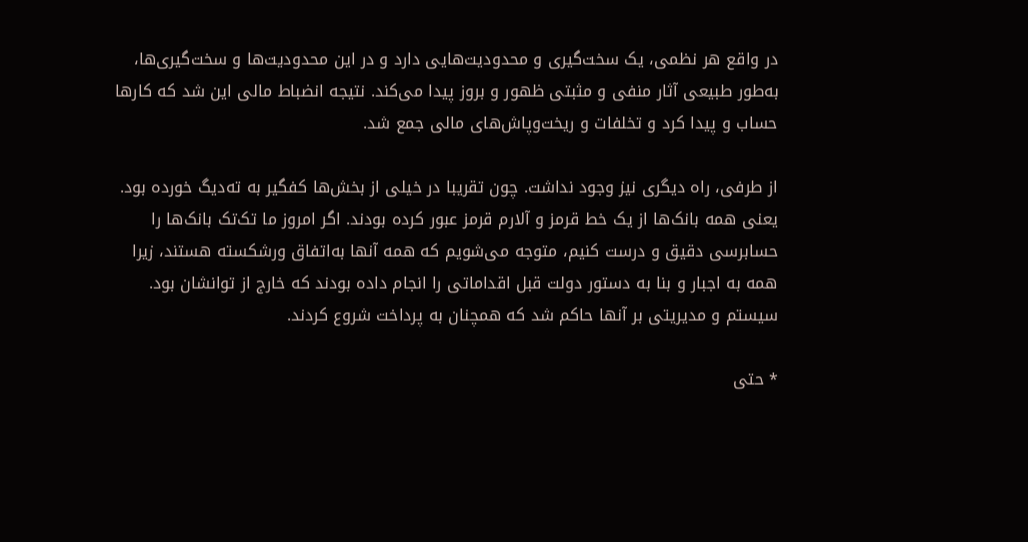در واقع هر نظمی، یک سخت‌گیری و محدودیت‌هایی دارد و در این محدودیت‌ها و سخت‌گیری‌ها، به‌طور طبیعی آثار منفی و مثبتی ظهور و بروز پیدا می‌کند. نتیجه انضباط مالی این شد که کارها حساب و پیدا کرد و تخلفات و ریخت‌وپاش‌های مالی جمع شد.

از طرفی، راه دیگری نیز وجود نداشت. چون تقریبا در خیلی از بخش‌ها کفگیر به ته‌دیگ خورده بود. یعنی همه بانک‌ها از یک خط قرمز و آلارم قرمز عبور کرده بودند. اگر امروز ما تک‌تک بانک‌ها را حسابرسی دقیق و درست کنیم، متوجه می‌شویم که همه آنها به‌اتفاق ورشکسته هستند، زیرا همه به اجبار و بنا به دستور دولت قبل اقداماتی را انجام داده بودند که خارج از توانشان بود. سیستم و مدیریتی بر آنها حاکم شد که همچنان به پرداخت شروع کردند.

* حتی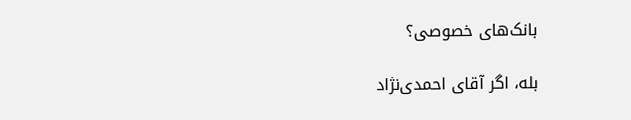بانک‌های خصوصی؟

بله، اگر آقای احمدی‌نژاد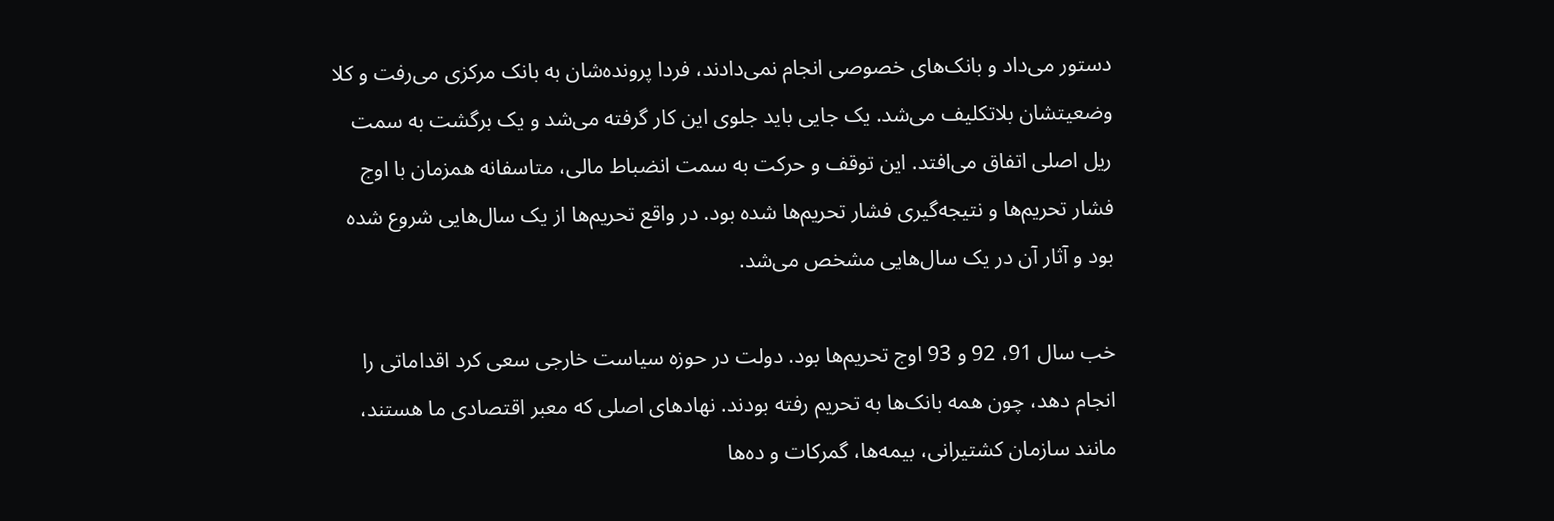دستور می‌داد و بانک‌های خصوصی انجام نمی‌دادند، فردا پرونده‌شان به بانک مرکزی می‌رفت و کلا وضعیتشان بلاتکلیف می‌شد. یک جایی باید جلوی این کار گرفته می‌شد و یک برگشت به سمت ریل اصلی اتفاق می‌افتد. این توقف و حرکت به سمت انضباط مالی، متاسفانه همزمان با اوج فشار تحریم‌ها و نتیجه‌گیری فشار تحریم‌ها شده بود. در واقع تحریم‌ها از یک سال‌هایی شروع شده بود و آثار آن در یک سال‌هایی مشخص می‌شد.

خب سال 91، 92 و 93 اوج تحریم‌ها بود. دولت در حوزه سیاست خارجی سعی کرد اقداماتی را انجام دهد، چون همه بانک‌ها به تحریم رفته بودند. نهادهای اصلی که معبر اقتصادی ما هستند، مانند سازمان کشتیرانی، بیمه‌ها، گمرکات و ده‌ها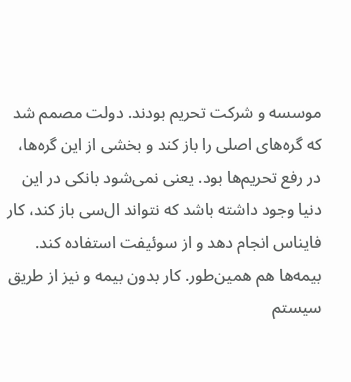موسسه و شرکت تحریم بودند. دولت مصمم شد که گره‌های اصلی را باز کند و بخشی از این گره‌ها، در رفع تحریم‌ها بود. یعنی نمی‌شود بانکی در این دنیا وجود داشته باشد که نتواند ال‌سی باز کند، کار فایناس انجام دهد و از سوئیفت استفاده کند. بیمه‌ها هم همین‌طور. کار بدون بیمه و نیز از طریق سیستم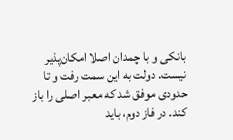بانکی و با چمدان اصلا امکان‌پذیر نیست. دولت به این سمت رفت و تا حدودی موفق شد که معبر اصلی را باز کند. در فاز دوم، باید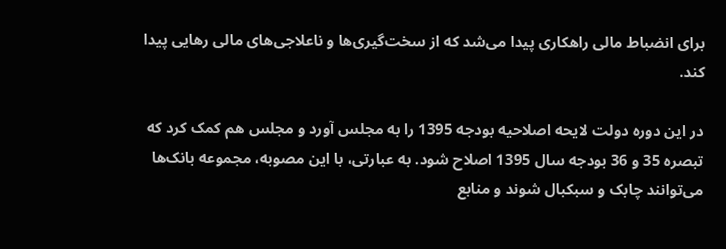برای انضباط مالی راهکاری پیدا می‌شد که از سخت‌گیری‌ها و ناعلاجی‌های مالی رهایی پیدا کند.

در این دوره دولت لایحه اصلاحیه بودجه 1395 را به مجلس آورد و مجلس هم کمک کرد که تبصره 35 و 36 بودجه سال 1395 اصلاح شود. به عبارتی، با این مصوبه، مجموعه بانک‌ها می‌توانند چابک و سبکبال شوند و منابع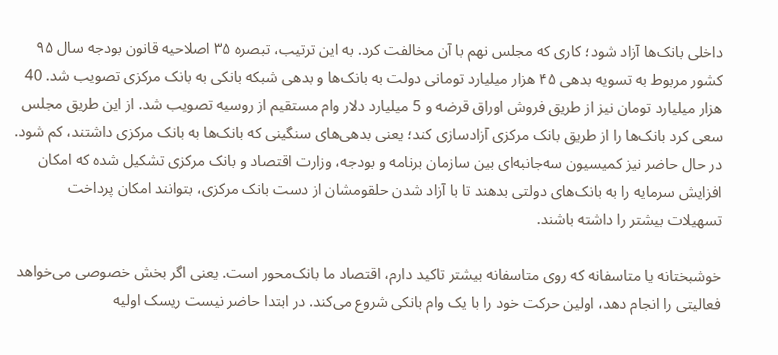داخلی بانک‌ها آزاد شود؛ کاری که مجلس نهم با آن مخالفت کرد. به این ترتیب، تبصره ۳۵ اصلاحیه قانون بودجه سال ۹۵ کشور مربوط به تسویه بدهی ۴۵ هزار میلیارد تومانی دولت به بانک‌ها و بدهی شبکه بانکی به بانک مرکزی تصویب شد. 40 هزار میلیارد تومان نیز از طریق فروش اوراق قرضه و 5 میلیارد دلار وام مستقیم از روسیه تصویب شد. از این طریق مجلس سعی کرد بانک‌ها را از طریق بانک مرکزی آزادسازی کند؛ یعنی بدهی‌های سنگینی که بانک‌ها به بانک مرکزی داشتند، کم شود. در حال حاضر نیز کمیسیون سه‌جانبه‌ای بین سازمان برنامه و بودجه، وزارت اقتصاد و بانک مرکزی تشکیل شده که امکان افزایش سرمایه را به بانک‌های دولتی بدهند تا با آزاد شدن حلقومشان از دست بانک مرکزی، بتوانند امکان پرداخت تسهیلات بیشتر را داشته باشند.

خوشبختانه یا متاسفانه که روی متاسفانه بیشتر تاکید دارم، اقتصاد ما بانک‌محور است. یعنی اگر بخش خصوصی می‌خواهد فعالیتی را انجام دهد، اولین حرکت خود را با یک وام بانکی شروع می‌کند. در ابتدا حاضر نیست ریسک اولیه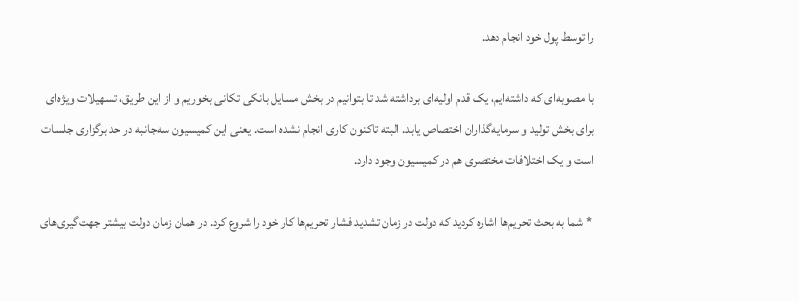را توسط پول خود انجام دهد.

با مصوبه‌ای که داشته‌ایم، یک قدم اولیه‌ای برداشته شد تا بتوانیم در بخش مسایل بانکی تکانی بخوریم و از این طریق، تسهیلات ویژه‌ای برای بخش تولید و سرمایه‌گذاران اختصاص یابد. البته تاکنون کاری انجام نشده است. یعنی این کمیسیون سه‌جانبه در حد برگزاری جلسات است و یک اختلافات مختصری هم در کمیسیون وجود دارد.

 * شما به بحث تحریم‌ها اشاره کردید که دولت در زمان تشدید فشار تحریم‌ها کار خود را شروع کرد. در همان زمان دولت بیشتر جهت‌گیری‌های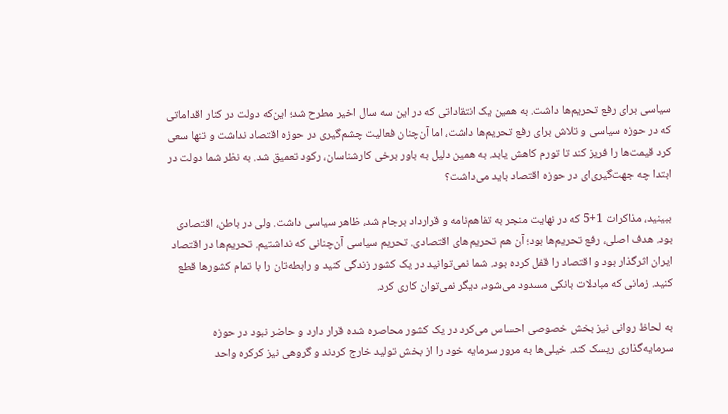سیاسی برای رفع تحریم‌ها داشت. به همین یک انتقاداتی که در این سه سال اخیر مطرح شد؛ این‌که دولت در کنار اقداماتی که در حوزه سیاسی و تلاش برای رفع تحریم‌ها داشت، اما آن‌چنان فعالیت چشم‌گیری در حوزه اقتصاد نداشت و تنها سعی کرد قیمت‌ها را فریز کند تا تورم کاهش یابد. به همین دلیل به باور برخی کارشناسان، رکود تعمیق شد. به نظر شما دولت در ابتدا چه جهت‌گیری‌ای در حوزه اقتصاد باید می‌داشت؟

ببینید، مذاکرات 1+5 که در نهایت منجر به تفاهم‌نامه و قرارداد برجام شد، ظاهر سیاسی داشت. ولی در باطن، اقتصادی بود. هدف اصلی، رفع تحریم‌ها بود؛ آن هم تحریم‌های اقتصادی. تحریم سیاسی آن‌چنانی که نداشتیم. تحریم‌ها در اقتصاد ایران اثرگذار بود و اقتصاد را قفل کرده بود. شما نمی‌توانید در یک کشور زندگی کنید و رابطه‌تان را با تمام کشورها قطع کنید. زمانی که مبادلات بانکی مسدود می‌شود، دیگر نمی‌توان کاری کرد.

به لحاظ روانی نیز بخش خصوصی احساس می‌کرد در یک کشور محاصره شده قرار دارد و حاضر نبود در حوزه سرمایه‌گذاری ریسک کند. خیلی‌ها به مرور سرمایه خود را از بخش تولید خارج کردند و گروهی نیز کرکره واحد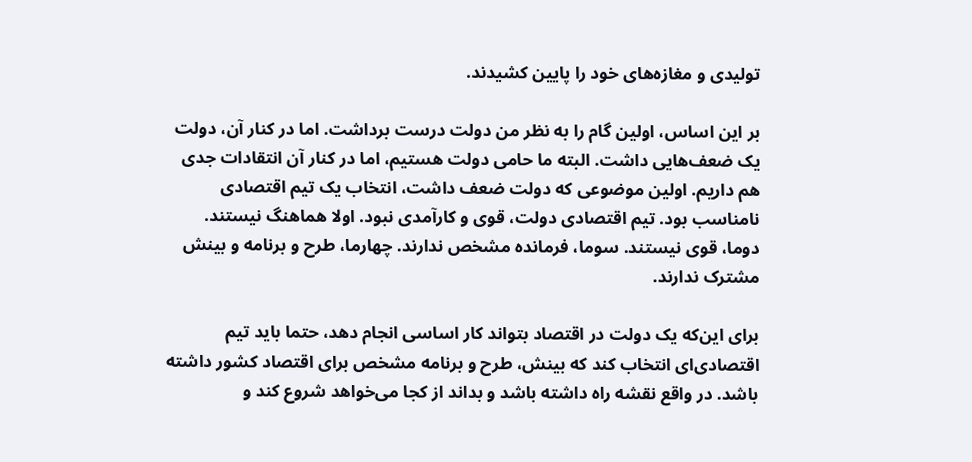تولیدی و مغازه‌های خود را پایین کشیدند.

بر این اساس، اولین گام را به نظر من دولت درست برداشت. اما در کنار آن، دولت یک ضعف‌هایی داشت. البته ما حامی دولت هستیم، اما در کنار آن انتقادات جدی هم داریم. اولین موضوعی که دولت ضعف داشت، انتخاب یک تیم اقتصادی نامناسب بود. تیم اقتصادی دولت، قوی و کارآمدی نبود. اولا هماهنگ نیستند. دوما، قوی نیستند. سوما، فرمانده مشخص ندارند. چهارما، طرح و برنامه و بینش مشترک ندارند.

برای این‌که یک دولت در اقتصاد بتواند کار اساسی انجام دهد، حتما باید تیم اقتصادی‌ای انتخاب کند که بینش، طرح و برنامه مشخص برای اقتصاد کشور داشته باشد. در واقع نقشه راه داشته باشد و بداند از کجا می‌خواهد شروع کند و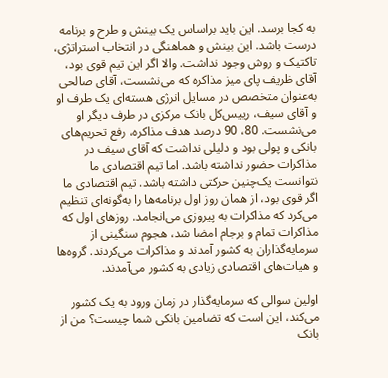به کجا برسد. این باید براساس یک بینش و طرح و برنامه درست باشد. این بینش و هماهنگی در انتخاب استراتژی، تاکتیک و روش وجود نداشت. والا اگر این تیم قوی بود، آقای ظریف پای میز مذاکره که می‌نشست، آقای صالحی به‌عنوان متخصص در مسایل انرژی هسته‌ای یک طرف او و آقای سیف، رییس‌کل بانک مرکزی در طرف دیگر او می‌نشست. 80، 90 درصد هدف مذاکره، رفع تحریم‌های بانکی و پولی بود و دلیلی نداشت که آقای سیف در مذاکرات حضور نداشته باشد. اما تیم اقتصادی ما نتوانست یک‌چنین حرکتی داشته باشد. تیم اقتصادی ما اگر قوی بود، از همان روز اول برنامه‌ها را به‌گونه‌ای تنظیم می‌کرد که مذاکرات به پیروزی می‌انجامد. روزهای اول که مذاکرات تمام و برجام امضا شد، هجوم سنگینی از سرمایه‌گذاران به کشور آمدند و مذاکرات می‌کردند. گروه‌ها و هیات‌های اقتصادی زیادی به کشور می‌آمدند.

اولین سوالی که سرمایه‌گذار در زمان ورود به یک کشور می‌کند، این است که تضامین بانکی شما چیست؟ من از بانک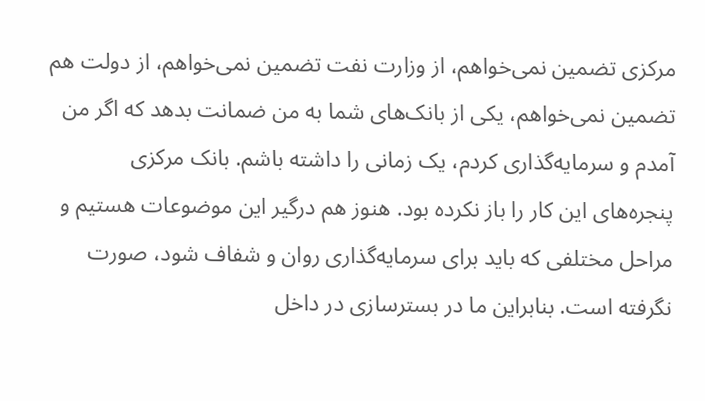مرکزی تضمین نمی‌خواهم، از وزارت نفت تضمین نمی‌خواهم، از دولت هم تضمین نمی‌خواهم، یکی از بانک‌های شما به من ضمانت بدهد که اگر من آمدم و سرمایه‌گذاری کردم، یک زمانی را داشته باشم. بانک مرکزی پنجره‌های این کار را باز نکرده بود. هنوز هم درگیر این موضوعات هستیم و مراحل مختلفی که باید برای سرمایه‌گذاری روان و شفاف شود، صورت نگرفته است. بنابراین ما در بسترسازی در داخل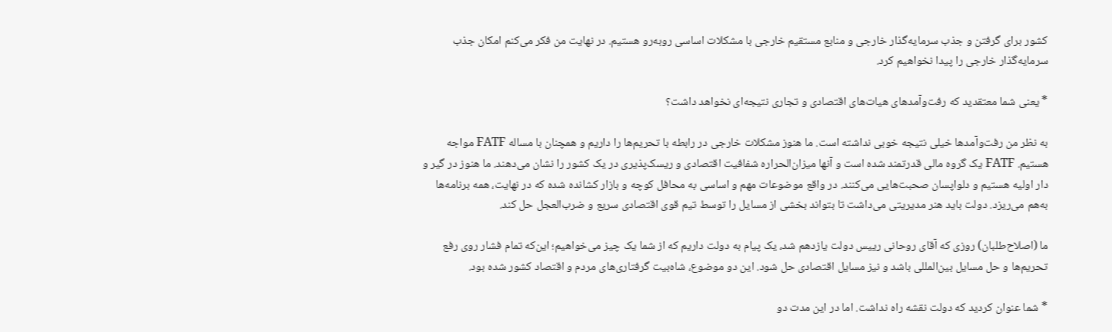کشور برای گرفتن و جذب سرمایه‌گذار خارجی و منابع مستقیم خارجی با مشکلات اساسی روبه‌رو هستیم. در نهایت من فکر می‌کنم امکان جذب سرمایه‌گذار خارجی را پیدا نخواهیم کرد.

* یعنی شما معتقدید که رفت‌وآمدهای هیات‌های اقتصادی و تجاری نتیجه‌ای نخواهد داشت؟

به نظر من رفت‌وآمدها خیلی نتیجه خوبی نداشته است. ما هنوز مشکلات خارجی در رابطه با تحریم‌ها را داریم و همچنان با مساله FATF مواجه هستیم. FATF یک گروه مالی قدرتمند شده است و آنها میزان‌الحراره شفافیت اقتصادی و ریسک‌پذیری در یک کشور را نشان می‌دهند. ما هنوز در گیر و دار اولیه هستیم و دلواپسان صحبت‌هایی می‌کنند. در واقع موضوعات مهم و اساسی به محافل کوچه و بازار کشانده شده که در نهایت، همه برنامه‌ها به‌هم می‌ریزد. دولت باید هنر مدیریتی می‌داشت تا بتواند بخشی از مسایل را توسط تیم قوی اقتصادی سریع و ضرب‌العجل حل کند.

ما (اصلاح‌طلبان) روزی که آقای روحانی رییس دولت یازدهم شد، یک پیام به دولت داریم که از شما یک چیز می‌خواهیم؛ این‌که تمام فشار روی رفع تحریم‌ها و حل مسایل بین‌المللی باشد و نیز مسایل اقتصادی حل شود. این دو موضوع، شاه‌بیت گرفتاری‌های مردم و اقتصاد کشور شده بود.

* شما عنوان کردید که دولت نقشه راه نداشت. اما در این مدت دو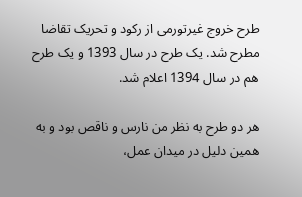طرح خروج غیرتورمی از رکود و تحریک تقاضا مطرح شد. یک طرح در سال 1393 و یک طرح هم در سال 1394 اعلام شد.

هر دو طرح به نظر من نارس و ناقص بود و به همین دلیل در میدان عمل،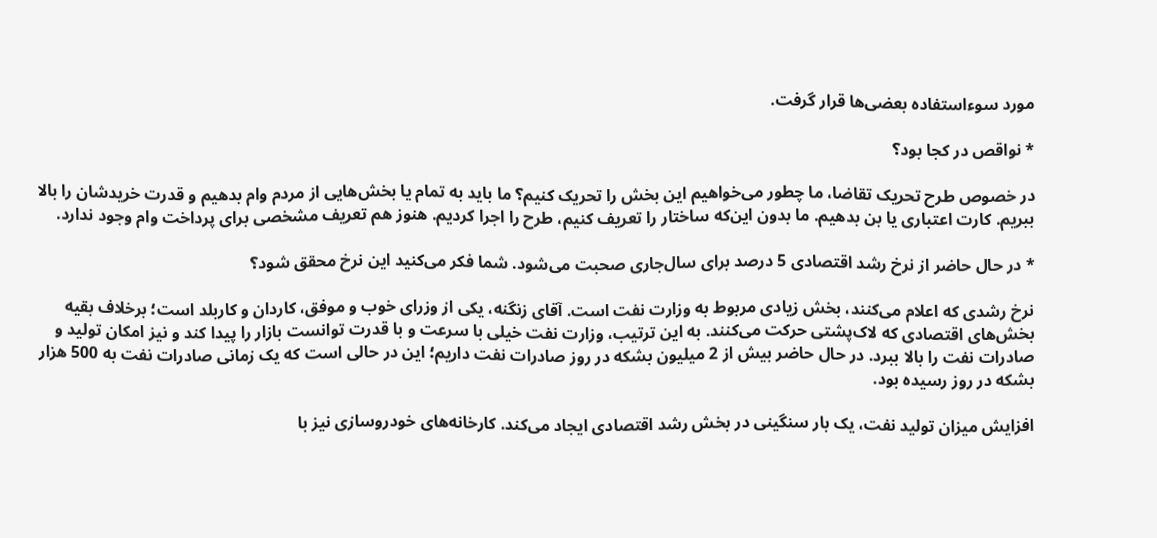مورد سوءاستفاده بعضی‌ها قرار گرفت.

* نواقص در کجا بود؟

در خصوص طرح تحریک تقاضا، ما چطور می‌خواهیم این بخش را تحریک کنیم؟ ما باید به تمام یا بخش‌هایی از مردم وام بدهیم و قدرت خریدشان را بالا ببریم. کارت اعتباری یا بن بدهیم. ما بدون این‌که ساختار را تعریف کنیم، طرح را اجرا کردیم. هنوز هم تعریف مشخصی برای پرداخت وام وجود ندارد.

* در حال حاضر از نرخ رشد اقتصادی 5 درصد برای سال‌جاری صحبت می‌شود. شما فکر می‌کنید این نرخ محقق شود؟

نرخ رشدی که اعلام می‌کنند، بخش زیادی مربوط به وزارت نفت است. آقای زنگنه، یکی از وزرای خوب و موفق، کاردان و کاربلد است؛ برخلاف بقیه بخش‌های اقتصادی که لاک‌پشتی حرکت می‌کنند. به این ترتیب، وزارت نفت خیلی با سرعت و با قدرت توانست بازار را پیدا کند و نیز امکان تولید و صادرات نفت را بالا ببرد. در حال حاضر بیش از 2 میلیون بشکه در روز صادرات نفت داریم؛ این در حالی است که یک زمانی صادرات نفت به 500 هزار بشکه در روز رسیده بود.

افزایش میزان تولید نفت، یک بار سنگینی در بخش رشد اقتصادی ایجاد می‌کند. کارخانه‌های خودروسازی نیز با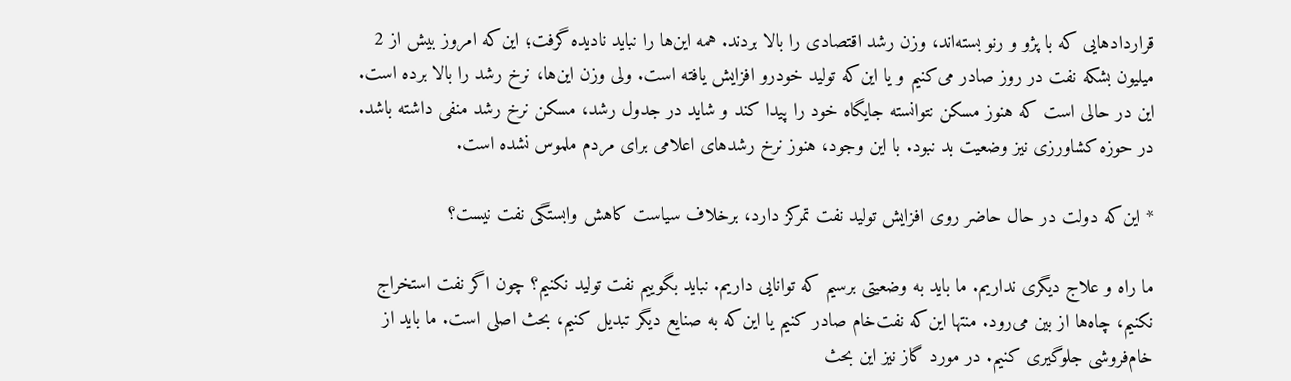قراردادهایی که با پژو و رنو بسته‌اند، وزن رشد اقتصادی را بالا بردند. همه این‌ها را نباید نادیده گرفت؛ این‌که امروز بیش از 2 میلیون بشکه نفت در روز صادر می‌کنیم و یا این‌که تولید خودرو افزایش یافته است. ولی وزن این‌ها، نرخ رشد را بالا برده است. این در حالی است که هنوز مسکن نتوانسته جایگاه خود را پیدا کند و شاید در جدول رشد، مسکن نرخ رشد منفی داشته باشد. در حوزه کشاورزی نیز وضعیت بد نبود. با این وجود، هنوز نرخ رشدهای اعلامی برای مردم ملموس نشده است.

* این‌که دولت در حال حاضر روی افزایش تولید نفت تمرکز دارد، برخلاف سیاست کاهش وابستگی نفت نیست؟

ما راه و علاج دیگری نداریم. ما باید به وضعیتی برسیم که توانایی داریم. نباید بگوییم نفت تولید نکنیم؟ چون اگر نفت استخراج نکنیم، چاه‌ها از بین می‌رود. منتها این‌که نفت‌خام صادر کنیم یا این‌که به صنایع دیگر تبدیل کنیم، بحث اصلی است. ما باید از خام‌فروشی جلوگیری کنیم. در مورد گاز نیز این بحث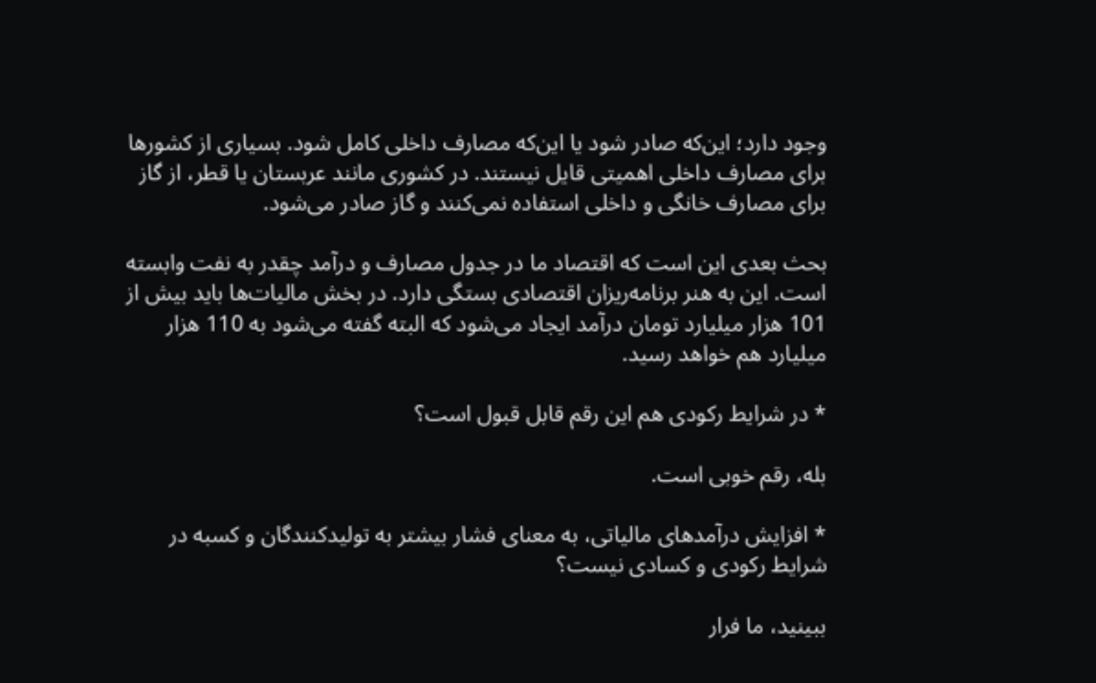وجود دارد؛ این‌که صادر شود یا این‌که مصارف داخلی کامل شود. بسیاری از کشورها برای مصارف داخلی اهمیتی قایل نیستند. در کشوری مانند عربستان یا قطر، از گاز برای مصارف خانگی و داخلی استفاده نمی‌کنند و گاز صادر می‌شود.

بحث بعدی این است که اقتصاد ما در جدول مصارف و درآمد چقدر به نفت وابسته است. این به هنر برنامه‌ریزان اقتصادی بستگی دارد. در بخش مالیات‌ها باید بیش از 101 هزار میلیارد تومان درآمد ایجاد می‌شود که البته گفته می‌شود به 110 هزار میلیارد هم خواهد رسید.

* در شرایط رکودی هم این رقم قابل قبول است؟

بله، رقم خوبی است.

* افزایش درآمدهای مالیاتی، به معنای فشار بیشتر به تولیدکنندگان و کسبه در شرایط رکودی و کسادی نیست؟

ببینید، ما فرار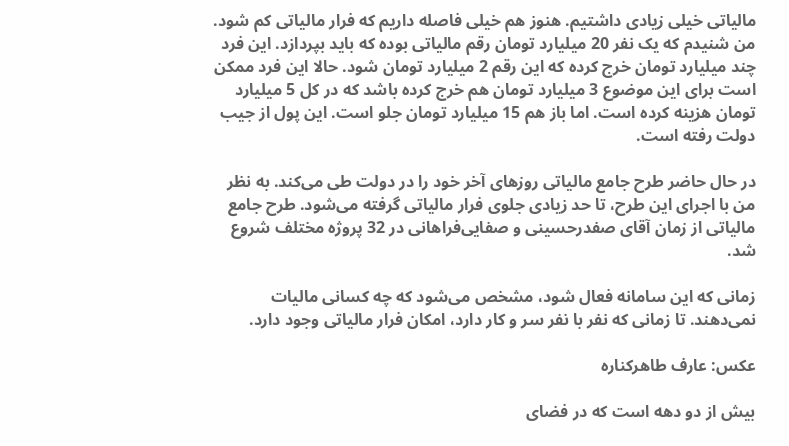مالیاتی خیلی زیادی داشتیم. هنوز هم خیلی فاصله داریم که فرار مالیاتی کم شود. من شنیدم که یک نفر 20 میلیارد تومان رقم مالیاتی بوده که باید بپردازد. این فرد چند میلیارد تومان خرج کرده که این رقم 2 میلیارد تومان شود. حالا این فرد ممکن است برای این موضوع 3 میلیارد تومان هم خرج کرده باشد که در کل 5 میلیارد تومان هزینه کرده است. اما باز هم 15 میلیارد تومان جلو است. این پول از جیب دولت رفته است.

در حال حاضر طرح جامع مالیاتی روزهای آخر خود را در دولت طی می‌کند. به نظر من با اجرای این طرح، تا حد زیادی جلوی فرار مالیاتی گرفته می‌شود. طرح جامع مالیاتی از زمان آقای صفدرحسینی و صفایی‌فراهانی در 32 پروژه مختلف شروع شد.

زمانی که این سامانه فعال شود، مشخص می‌شود که چه کسانی مالیات نمی‌دهند. تا زمانی که نفر با نفر سر و کار دارد، امکان فرار مالیاتی وجود دارد.

عکس: عارف طاهرکناره

بیش از دو دهه است که در فضای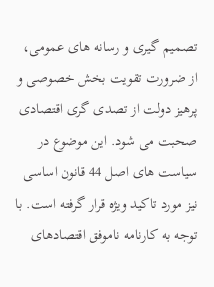تصمیم گیری و رسانه های عمومی، از ضرورت تقویت بخش خصوصی و پرهیز دولت از تصدی گری اقتصادی صحبت می شود. این موضوع در سیاست های اصل 44 قانون اساسی نیز مورد تاکید ویژه قرار گرفته است. با توجه به کارنامه ناموفق اقتصادهای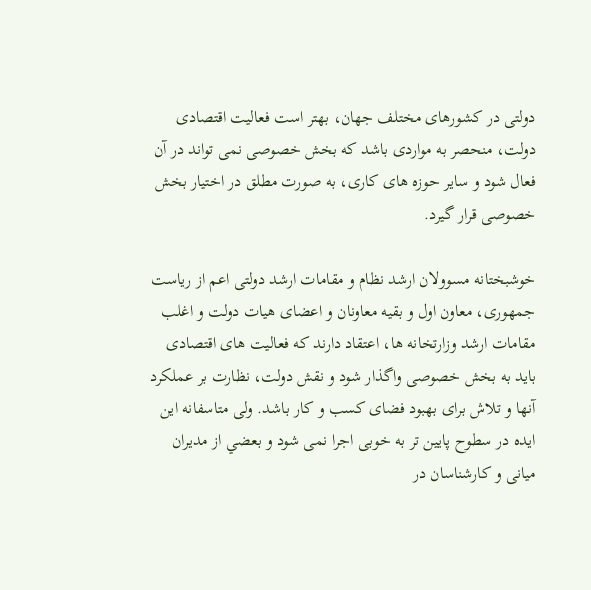دولتی در کشورهای مختلف جهان، بهتر است فعالیت اقتصادی دولت، منحصر به مواردی باشد که بخش خصوصی نمی تواند در آن فعال شود و سایر حوزه های کاری، به صورت مطلق در اختیار بخش خصوصی قرار گیرد.

خوشبختانه مسوولان ارشد نظام و مقامات ارشد دولتی اعم از ریاست جمهوری، معاون اول و بقیه معاونان و اعضای هیات دولت و اغلب مقامات ارشد وزارتخانه ها، اعتقاد دارند که فعالیت های اقتصادی باید به بخش خصوصی واگذار شود و نقش دولت، نظارت بر عملکرد آنها و تلاش برای بهبود فضای کسب و کار باشد. ولی متاسفانه این ایده در سطوح پایین تر به خوبی اجرا نمی شود و بعضي از مدیران میانی و کارشناسان در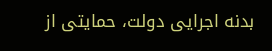بدنه اجرایی دولت، حمایتی از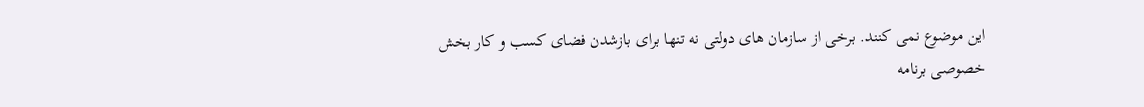این موضوع نمی کنند. برخی از سازمان های دولتی نه تنها برای بازشدن فضای کسب و کار بخش خصوصی برنامه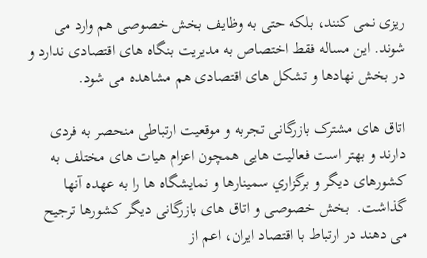ریزی نمی کنند، بلکه حتی به وظایف بخش خصوصی هم وارد می شوند. این مساله فقط اختصاص به مدیریت بنگاه های اقتصادی ندارد و در بخش نهادها و تشکل های اقتصادی هم مشاهده می شود.

اتاق های مشترک بازرگانی تجربه و موقعیت ارتباطی منحصر به فردی دارند و بهتر است فعالیت هایی همچون اعزام هیات های مختلف به کشورهای دیگر و برگزاري سمينارها و نمايشگاه ها را به عهده آنها گذاشت.  بخش خصوصی و اتاق های بازرگانی دیگر کشورها ترجیح می دهند در ارتباط با اقتصاد ایران، اعم از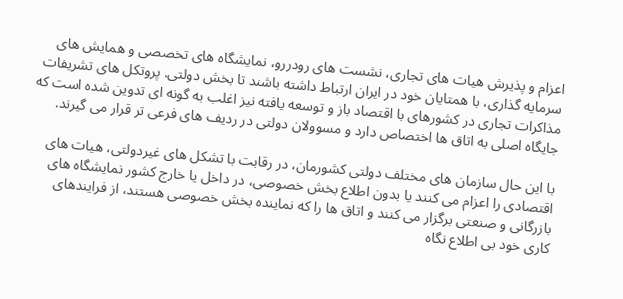اعزام و پذیرش هیات های تجاری، نشست های رودررو، نمایشگاه های تخصصی و همایش های سرمایه گذاری، با همتایان خود در ایران ارتباط داشته باشند تا بخش دولتی. پروتکل های تشریفات مذاکرات تجاری در کشورهای با اقتصاد باز و توسعه یافته نیز اغلب به گونه ای تدوین شده است که جایگاه اصلی به اتاق ها اختصاص دارد و مسوولان دولتی در ردیف های فرعی تر قرار می گیرند.

با این حال سازمان های مختلف دولتی کشورمان، در رقابت با تشکل های غیردولتی، هیات های اقتصادی را اعزام می کنند یا بدون اطلاع بخش خصوصی، در داخل یا خارج کشور نمایشگاه های بازرگانی و صنعتی برگزار می کنند و اتاق ها را که نماینده بخش خصوصی هستند، از فرایندهای کاری خود بی اطلاع نگاه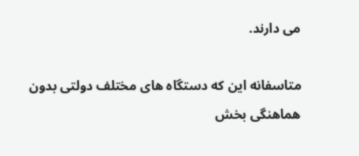می دارند.

متاسفانه این که دستگاه های مختلف دولتی بدون هماهنگی بخش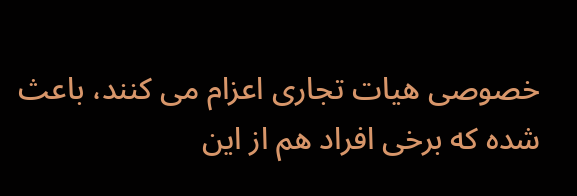خصوصی هیات تجاری اعزام می کنند، باعث شده که برخی افراد هم از این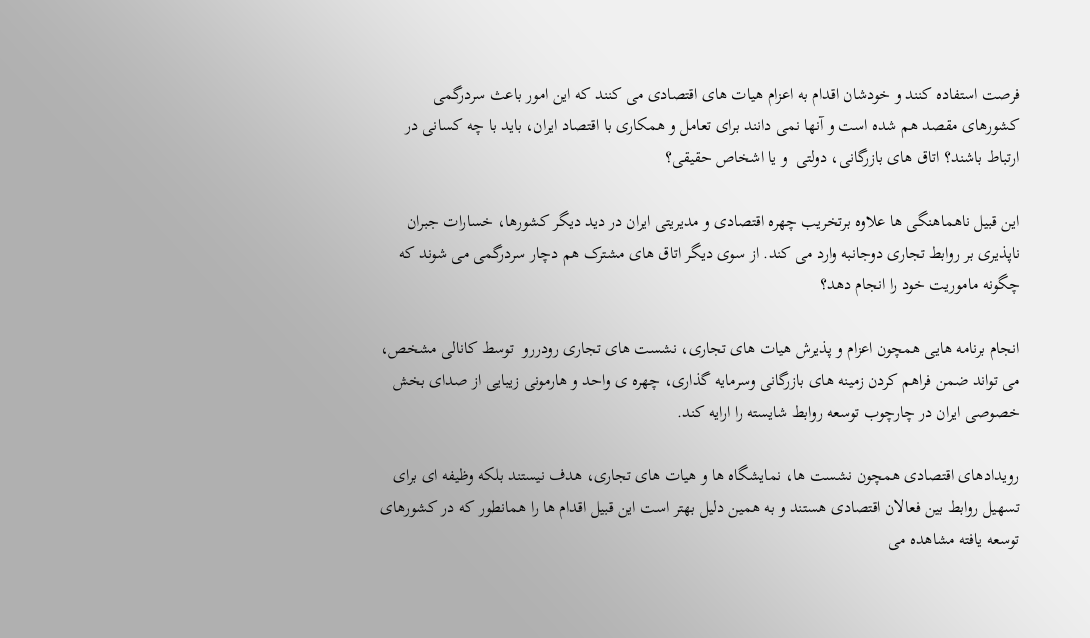فرصت استفاده کنند و خودشان اقدام به اعزام هیات های اقتصادی می کنند که این امور باعث سردرگمی کشورهای مقصد هم شده است و آنها نمی دانند برای تعامل و همکاری با اقتصاد ایران، باید با چه کسانی در ارتباط باشند؟ اتاق های بازرگانی، دولتی  و یا اشخاص حقیقی‌؟

این قبیل ناهماهنگی ها علاوه برتخریب چهره اقتصادی و مدیریتی ایران در دید دیگر کشورها، خسارات جبران ناپذیری بر روابط تجاری دوجانبه وارد می کند. از سوی دیگر اتاق های مشترک هم دچار سردرگمی می شوند که چگونه ماموریت خود را انجام دهد؟

انجام برنامه هایی همچون اعزام و پذیرش هیات های تجاری، نشست های تجاری رودررو  توسط کانالی مشخص، می تواند ضمن فراهم کردن زمینه های بازرگانی وسرمایه گذاری، چهره ی واحد و هارمونی زیبایی از صدای بخش خصوصی ایران در چارچوب توسعه روابط شایسته را ارایه کند.

رویدادهای اقتصادی همچون نشست ها، نمایشگاه ها و هیات های تجاری، هدف نیستند بلکه وظیفه ای برای تسهیل روابط بین فعالان اقتصادی هستند و به همین دلیل بهتر است این قبیل اقدام ها را همانطور که در کشورهای توسعه یافته مشاهده می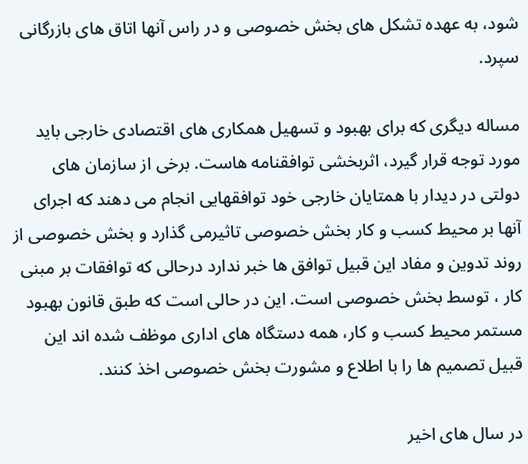شود، به عهده تشکل های بخش خصوصی و در راس آنها اتاق های بازرگانی سپرد.

مساله دیگری که برای بهبود و تسهیل همکاری های اقتصادی خارجی باید مورد توجه قرار گیرد، اثربخشی توافقنامه هاست. برخی از سازمان های دولتی در دیدار با همتایان خارجی خود توافقهایی انجام می دهند که اجرای آنها بر محیط کسب و کار بخش خصوصی تاثیرمی گذارد و بخش خصوصی از روند تدوین و مفاد این قبیل توافق ها خبر ندارد درحالی که توافقات بر مبنی کار ، توسط بخش خصوصی است. این در حالی است که طبق قانون بهبود مستمر محیط کسب و کار، همه دستگاه های اداری موظف شده اند این قبیل تصمیم ها را با اطلاع و مشورت بخش خصوصی اخذ کنند.

در سال های اخیر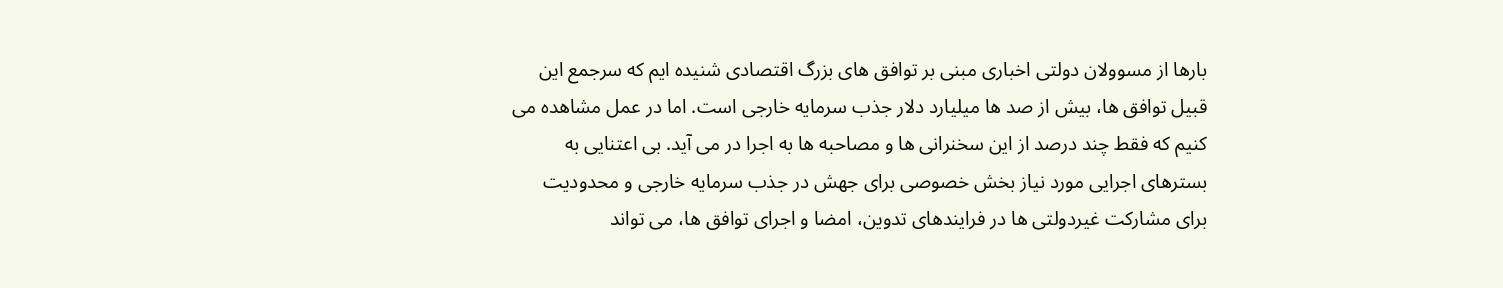بارها از مسوولان دولتی اخباری مبنی بر توافق های بزرگ اقتصادی شنیده ایم که سرجمع این قبیل توافق ها، بیش از صد ها میلیارد دلار جذب سرمایه خارجی است. اما در عمل مشاهده می کنیم که فقط چند درصد از این سخنرانی ها و مصاحبه ها به اجرا در می آید. بی اعتنایی به بسترهای اجرایی مورد نیاز بخش خصوصی برای جهش در جذب سرمایه خارجی و محدودیت برای مشارکت غیردولتی ها در فرایندهای تدوین، امضا و اجرای توافق ها، می تواند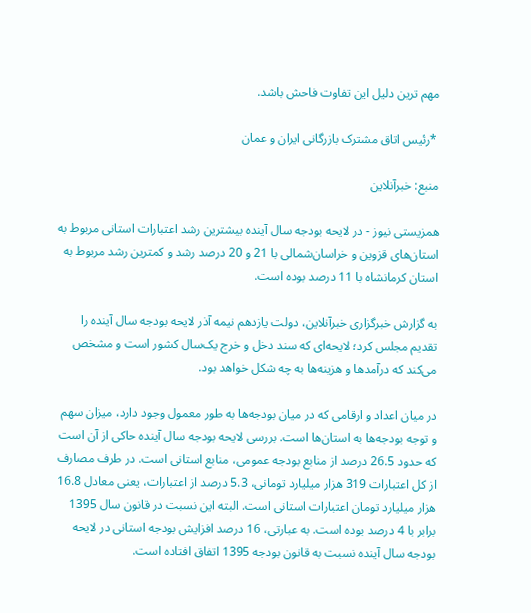مهم ترین دلیل این تفاوت فاحش باشد.

 *رئیس اتاق مشترک بازرگانی ایران و عمان

منبع: خبرآنلاین

همزیستی نیوز - در لایحه بودجه سال آینده بیشترین رشد اعتبارات استانی مربوط به استان‌های قزوین و خراسان‌شمالی با 21 و 20 درصد رشد و کمترین رشد مربوط به استان کرمانشاه با 11 درصد بوده است.

به گزارش خبرگزاری خبرآنلاین، دولت یازدهم نیمه آذر لایحه بودجه سال آینده را تقدیم مجلس کرد؛ لایحه‌ای که سند دخل و خرج یک‌سال کشور است و مشخص می‌کند که درآمدها و هزینه‌ها به چه شکل خواهد بود.

در میان اعداد و ارقامی که در میان بودجه‌ها به طور معمول وجود دارد، میزان سهم و توجه بودجه‌ها به استان‌ها است. بررسی لایحه بودجه سال آینده حاکی از آن است که حدود 26.5 درصد از منابع بودجه عمومی، منابع استانی است. در طرف مصارف از كل اعتبارات 319 هزار میلیارد تومانی، 5.3 درصد از اعتبارات، یعنی معادل 16.8 هزار میلیارد تومان اعتبارات استانی است. البته این نسبت در قانون سال 1395 برابر با 4 درصد بوده است. به عبارتی، 16 درصد افزایش بودجه استانی در لایحه بودجه سال آینده نسبت به قانون بودجه 1395 اتفاق افتاده است.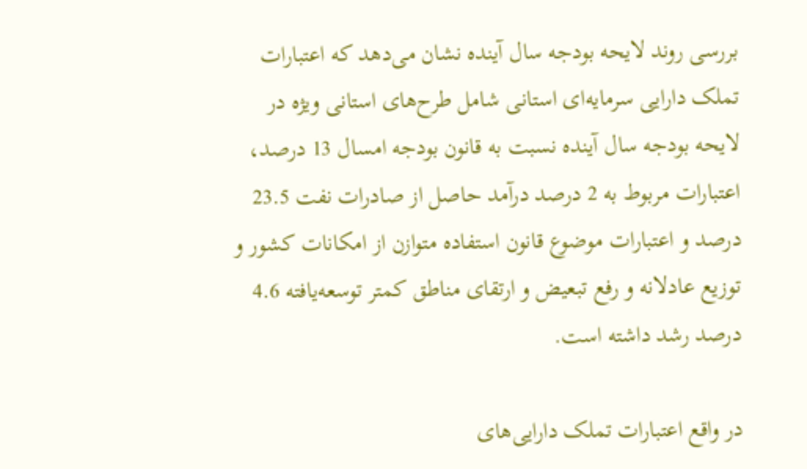بررسی روند لایحه بودجه سال آینده نشان می‌دهد که اعتبارات تملک دارایی سرمایه‌ای استانی شامل طرح‌های استانی ویژه در لایحه بودجه سال آینده نسبت به قانون بودجه امسال 13 درصد، اعتبارات مربوط به 2 درصد درآمد حاصل از صادرات نفت 23.5 درصد و اعتبارات موضوع قانون استفاده متوازن از امکانات کشور و توزیع عادلانه و رفع تبعیض و ارتقای مناطق کمتر توسعه‌یافته 4.6 درصد رشد داشته است.

در واقع اعتبارات تملک دارایی‌های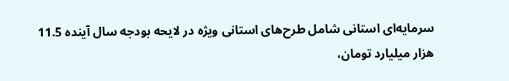سرمایه‌ای استانی شامل طرح‌های استانی ویژه در لایحه بودجه سال آینده 11.5 هزار میلیارد تومان،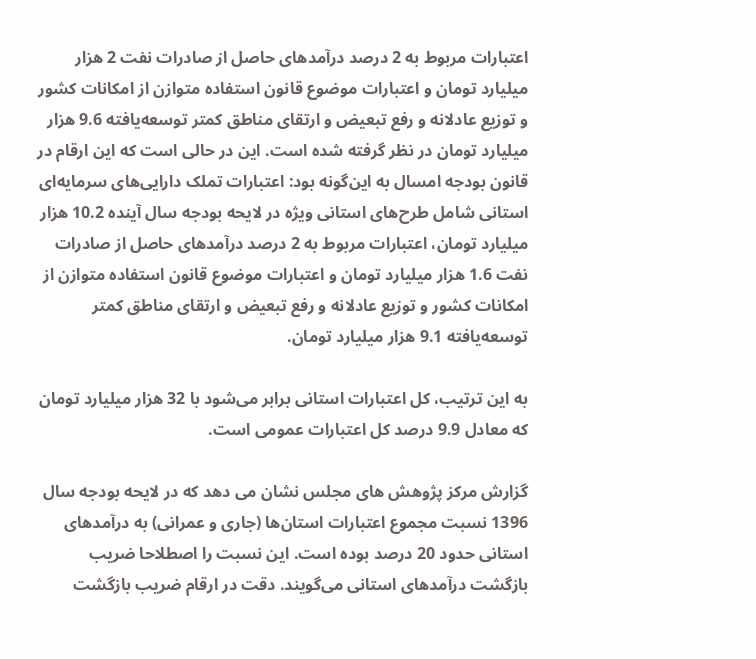اعتبارات مربوط به 2 درصد درآمدهای حاصل از صادرات نفت 2 هزار میلیارد تومان و اعتبارات موضوع قانون استفاده متوازن از امکانات کشور و توزیع عادلانه و رفع تبعیض و ارتقای مناطق کمتر توسعه‌یافته 9.6 هزار میلیارد تومان در نظر گرفته شده است. این در حالی است که این ارقام در قانون بودجه امسال به این‌گونه بود: اعتبارات تملک دارایی‌های سرمایه‌ای استانی شامل طرح‌های استانی ویژه در لایحه بودجه سال آینده 10.2 هزار میلیارد تومان، اعتبارات مربوط به 2 درصد درآمدهای حاصل از صادرات نفت 1.6 هزار میلیارد تومان و اعتبارات موضوع قانون استفاده متوازن از امکانات کشور و توزیع عادلانه و رفع تبعیض و ارتقای مناطق کمتر توسعه‌یافته 9.1 هزار میلیارد تومان.

به این ترتیب، كل اعتبارات استانی برابر می‌شود با 32 هزار میلیارد تومان كه معادل 9.9 درصد كل اعتبارات عمومی است.

گزارش مرکز پژوهش های مجلس نشان می دهد که در لایحه بودجه سال 1396 نسبت مجموع اعتبارات استان‌ها (جاری و عمرانی) به درآمدهای استانی حدود 20 درصد بوده است. این نسبت را اصطلاحا ضریب بازگشت درآمدهای استانی می‌گویند. دقت در ارقام ضریب بازگشت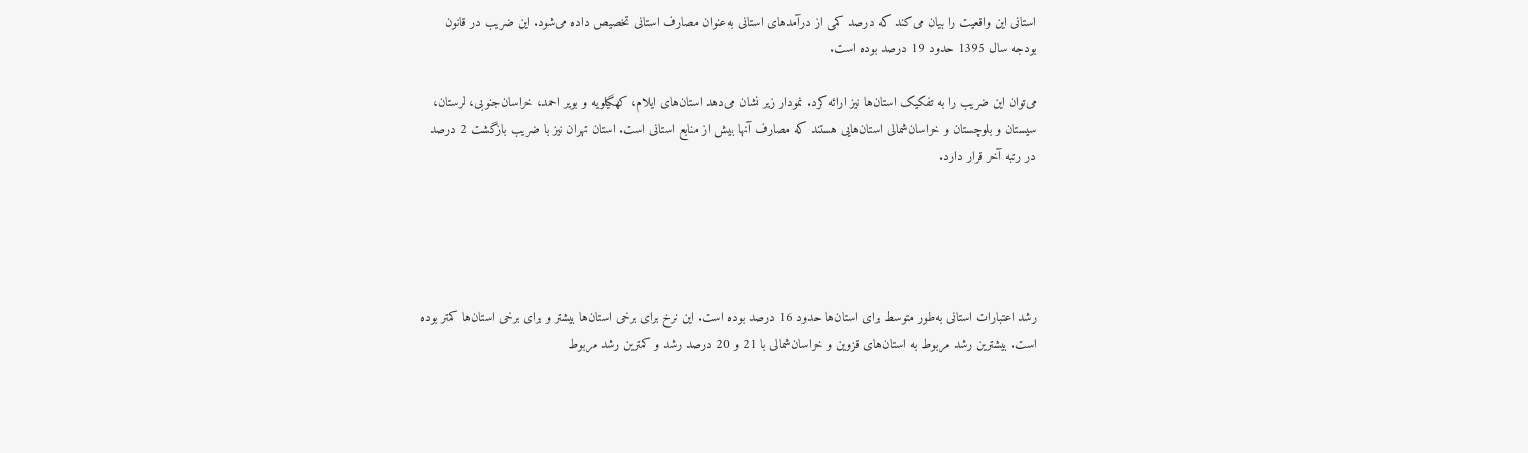استانی این واقعیت را بیان می‌كند كه درصد كمی از درآمدهای استانی به‌عنوان مصارف استانی تخصیص داده می‌شود. این ضریب در قانون بودجه سال 1395 حدود 19 درصد بوده است.

می‌توان این ضریب را به تفکیک استان‌ها نیز ارائه كرد. نمودار زیر نشان می‌دهد استان‌های ایلام، كهگیلویه و بویر احمد، خراسان‌جنوبی، لرستان، سیستان و بلوچستان و خراسان‌شمالی استان‌هایی هستند كه مصارف آنها بیش از منابع استانی است. استان تهران نیز با ضریب بازگشت 2 درصد در رتبه آخر قرار دارد.





رشد اعتبارات استانی به‌طور متوسط برای استان‌ها حدود 16 درصد بوده است. این نرخ برای برخی استان‌ها بیشتر و برای برخی استان‌ها كمتر بوده است. بیشترین رشد مربوط به استان‌های قزوین و خراسان‌شمالی با 21 و 20 درصد رشد و كمترین رشد مربوط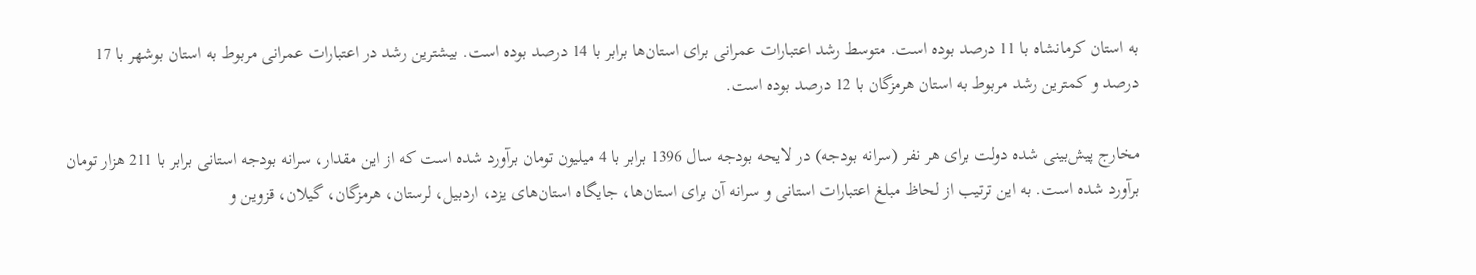به استان كرمانشاه با 11 درصد بوده است. متوسط رشد اعتبارات عمرانی برای استان‌ها برابر با 14 درصد بوده است. بیشترین رشد در اعتبارات عمرانی مربوط به استان بوشهر با 17 درصد و كمترین رشد مربوط به استان هرمزگان با 12 درصد بوده است.

مخارج پیش‌بینی شده دولت برای هر نفر (سرانه بودجه) در لایحه بودجه سال 1396 برابر با 4 میلیون تومان برآورد شده است كه از این مقدار، سرانه بودجه استانی برابر با 211 هزار تومان برآورد شده است. به این ترتیب از لحاظ مبلغ اعتبارات استانی و سرانه آن برای استان‌ها، جایگاه استان‌های یزد، اردبیل، لرستان، هرمزگان، گیلان، قزوین و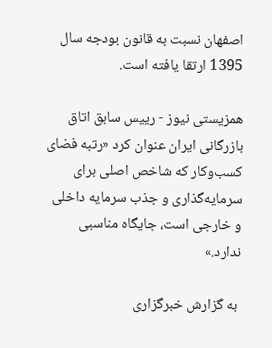اصفهان نسبت به قانون بودجه سال 1395 ارتقا یافته است.

همزیستی نیوز - رییس سابق اتاق بازرگانی ایران عنوان کرد «رتبه فضای کسب‌وکار که شاخص اصلی برای سرمایه‌گذاری و جذب سرمایه داخلی و خارجی است، جایگاه مناسبی ندارد.»

 به گزارش خبرگزاری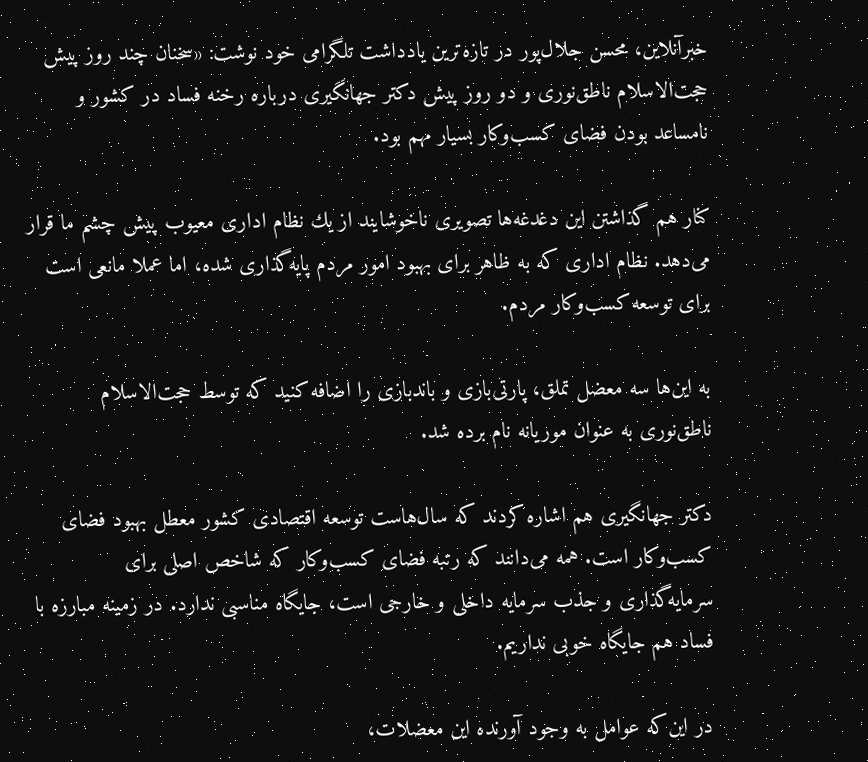خبرآنلاین، محسن جلال‌پور در تازه‌ترین یادداشت تلگرامی خود نوشت: «سخنان چند روز پیش حجت‌الاسلام ناطق‌نوری و دو روز پیش دکتر جهانگیری درباره رخنه فساد در كشور و نامساعد بودن فضای كسب‌وكار بسیار مهم بود.

كنار هم گذاشتن این دغدغه‌ها تصویری ناخوشایند از یك نظام اداری معیوب پیش چشم ما قرار می‌دهد. نظام اداری كه به ظاهر برای بهبود امور مردم پایه‌گذاری شده، اما عملا مانعی است برای توسعه كسب‌وكار مردم.

به این‌ها سه معضل تملق، پارتی‌بازی و باندبازی را اضافه كنید كه توسط حجت‌الاسلام ناطق‌نوری به عنوان موریانه‌ نام برده شد.

دكتر جهانگیری هم اشاره كردند كه سال‌هاست توسعه اقتصادی كشور معطل بهبود فضای كسب‌وكار است. همه می‌دانند كه رتبه فضای كسب‌وكار كه شاخص اصلی برای سرمایه‌گذاری و جذب سرمایه داخلی و خارجی است، جایگاه مناسبی ندارد. در زمینه مبارزه با فساد هم جایگاه خوبی نداریم.

در این‌كه عوامل به وجود آورنده این معضلات،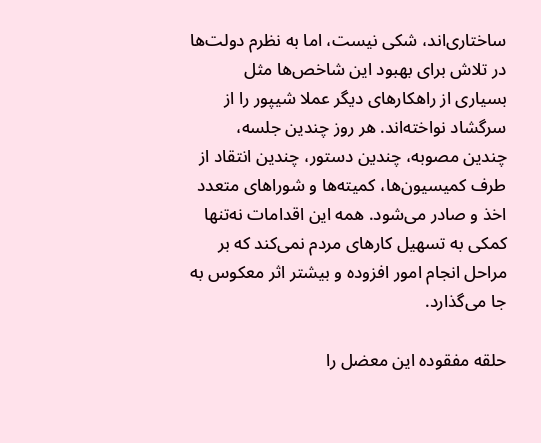ساختاری‌اند، شكی نیست، اما به نظرم دولت‌ها در تلاش برای بهبود این شاخص‌ها مثل بسیاری از راهكارهای دیگر عملا شیپور را از سرگشاد نواخته‌اند. هر روز چندین جلسه، چندین مصوبه، چندین دستور، چندین انتقاد از طرف كمیسیون‌ها، كمیته‌ها و شوراهای متعدد اخذ و صادر می‌شود. همه این اقدامات نه‌تنها كمكی به تسهیل كارهای مردم نمی‌كند كه بر مراحل انجام امور افزوده و بیشتر اثر معكوس به جا می‌گذارد.

حلقه مفقوده این معضل را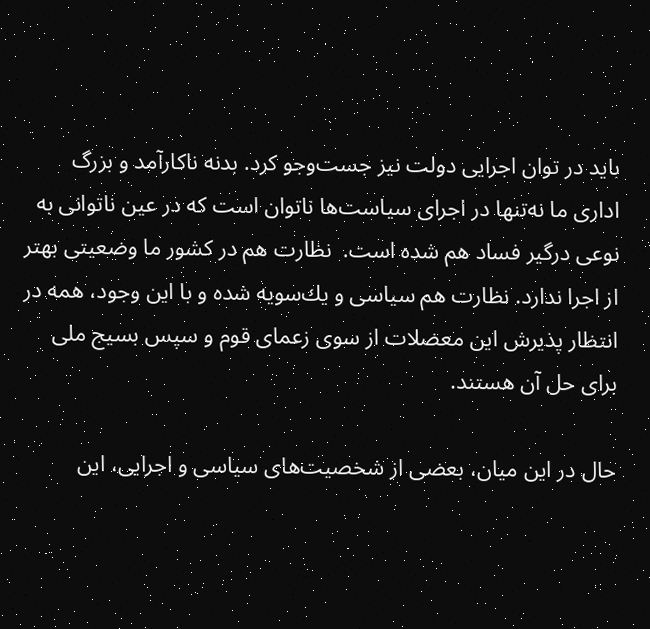باید در توان اجرایی دولت نیز جست‌وجو كرد. بدنه ناكارآمد و بزرگ اداری ما نه‌تنها در اجرای سیاست‌ها ناتوان است كه در عین ناتوانی به نوعی درگیر فساد هم شده است.  نظارت هم در كشور ما وضعیتی بهتر از اجرا ندارد. نظارت هم سیاسی و یك‌سویه شده و با این وجود، همه در انتظار پذیرش این معضلات از سوی زعمای قوم و سپس بسیج ملی برای حل آن هستند.

حال در این میان، بعضی از شخصیت‌های سیاسی و اجرایی، این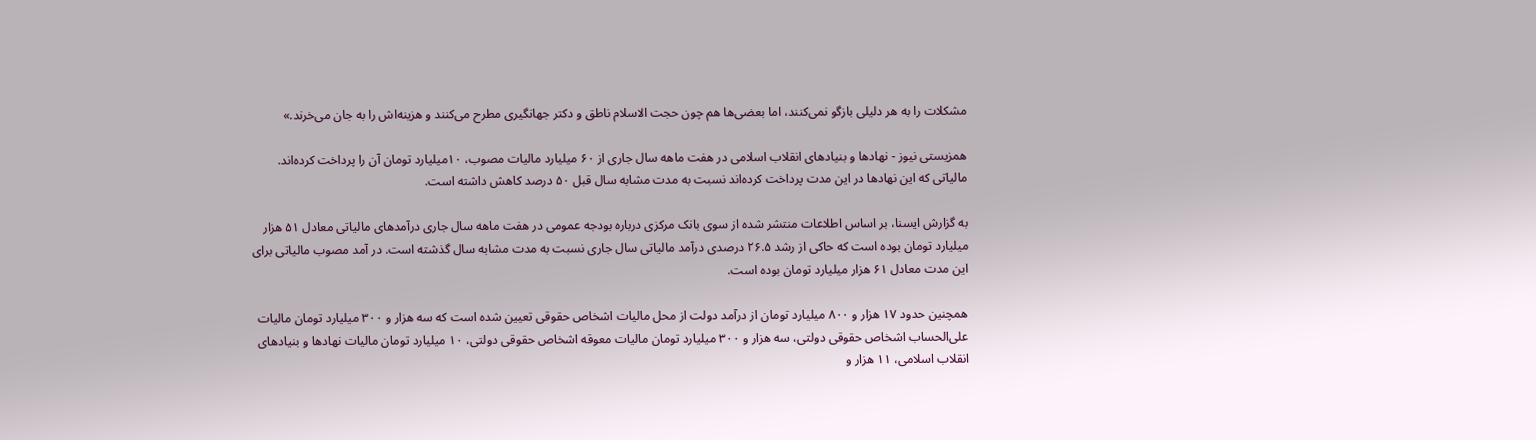مشكلات را به هر دلیلی بازگو نمی‌كنند، اما بعضی‌ها هم چون حجت الاسلام ناطق و دكتر جهانگیری مطرح می‌كنند و هزینه‌اش را به جان می‌خرند.»

همزیستی نیوز - نهادها و بنیادهای انقلاب اسلامی در هفت ماهه سال جاری از ۶۰ میلیارد مالیات مصوب، ۱۰میلیارد تومان آن را پرداخت کرده‌اند. مالیاتی که این نهادها در این مدت پرداخت کرده‌اند نسبت به مدت مشابه سال قبل ۵۰ درصد کاهش داشته است.

به گزارش ایسنا، بر اساس اطلاعات منتشر شده از سوی بانک مرکزی درباره بودجه عمومی در هفت ماهه سال جاری درآمدهای مالیاتی معادل ۵۱ هزار میلیارد تومان بوده است که حاکی از رشد ۲۶.۵ درصدی درآمد مالیاتی سال جاری نسبت به مدت مشابه سال گذشته است. در آمد مصوب مالیاتی برای این مدت معادل ۶۱ هزار میلیارد تومان بوده است.

همچنین حدود ۱۷ هزار و ۸۰۰ میلیارد تومان از درآمد دولت از محل مالیات اشخاص حقوقی تعیین شده است که سه هزار و ۳۰۰ میلیارد تومان مالیات علی‌الحساب اشخاص حقوقی دولتی، سه هزار و ۳۰۰ میلیارد تومان مالیات معوقه اشخاص حقوقی دولتی، ۱۰ میلیارد تومان مالیات نهادها و بنیادهای انقلاب اسلامی، ۱۱ هزار و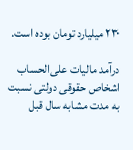۲۳۰ میلیارد تومان بوده است.

درآمد مالیات علی‌الحساب اشخاص حقوقی دولتی نسبت به مدت مشابه سال قبل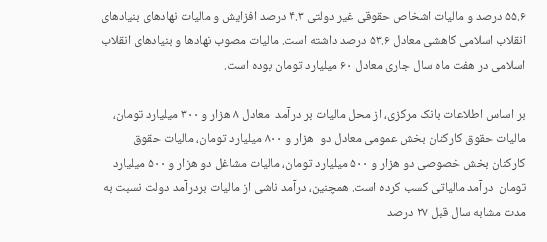۵۵.۶ درصد و مالیات اشخاص حقوقی غیر دولتی ۴.۳ درصد افزایش و مالیات نهادهای بنیادهای انقلاب اسلامی کاهشی معادل ۵۳.۶ درصد داشته است. مالیات مصوب نهادها و بنیادهای انقلاب اسلامی در هفت ماه سال جاری معادل ۶۰ میلیارد تومان بوده است.

بر اساس اطلاعات بانک مرکزی، از محل مالیات بر درآمد  معادل ۸ هزار و ۳۰۰ میلیارد تومان، مالیات حقوق کارکنان بخش عمومی معادل دو  هزار و ۸۰۰ میلیارد تومان، مالیات حقوق کارکنان بخش خصوصی دو هزار و ۵۰۰ میلیارد تومان، مالیات مشاغل دو هزار و ۵۰۰ میلیارد تومان  درآمد مالیاتی کسب کرده است. همچنین، درآمد ناشی از مالیات بردرآمد دولت نسبت به مدت مشابه سال قبل ۲۷ درصد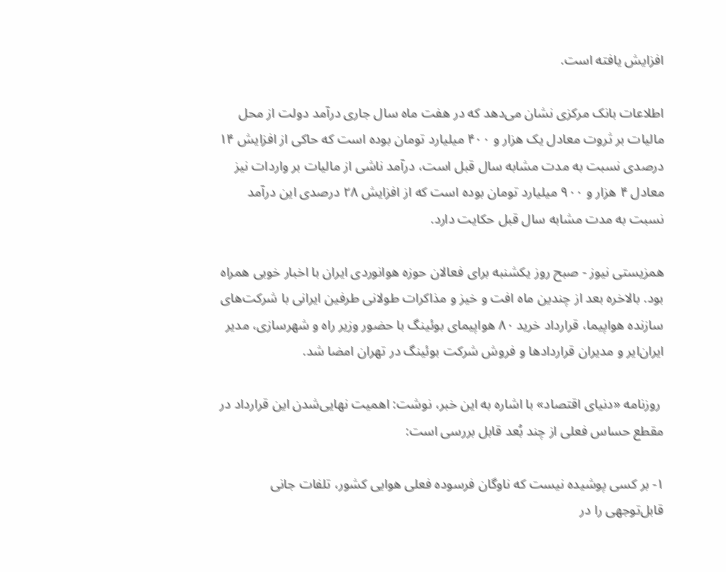افزایش یافته است.

اطلاعات بانک مرکزی نشان می‌دهد که در هفت ماه سال جاری درآمد دولت از محل مالیات بر ثروت معادل یک هزار و ۴۰۰ میلیارد تومان بوده است که حاکی از افزایش ۱۴ درصدی نسبت به مدت مشابه سال قبل است، درآمد ناشی از مالیات بر واردات نیز معادل ۴ هزار و ۹۰۰ میلیارد تومان بوده است که از افزایش ۲۸ درصدی این درآمد نسبت به مدت مشابه سال قبل حکایت دارد.

همزیستی نیوز - صبح روز یکشنبه برای فعالان حوزه هوانوردی ایران با اخبار خوبی همراه بود. بالاخره بعد از چندین ماه افت و خیز و مذاکرات طولانی طرفین ایرانی با شرکت‌های سازنده هواپیما، قرارداد خرید ۸۰ هواپیمای بوئینگ با حضور وزیر راه و شهرسازی، مدیر ایران‌ایر و مدیران قراردادها و فروش شرکت بوئینگ در تهران امضا شد.

 روزنامه «دنیای اقتصاد» با اشاره به این خبر، نوشت: اهمیت نهایی‌شدن این قرارداد در مقطع حساس فعلی از چند بُعد قابل بررسی است:

۱- بر کسی پوشیده نیست که ناوگان فرسوده فعلی هوایی کشور، تلفات جانی قابل‌توجهی را در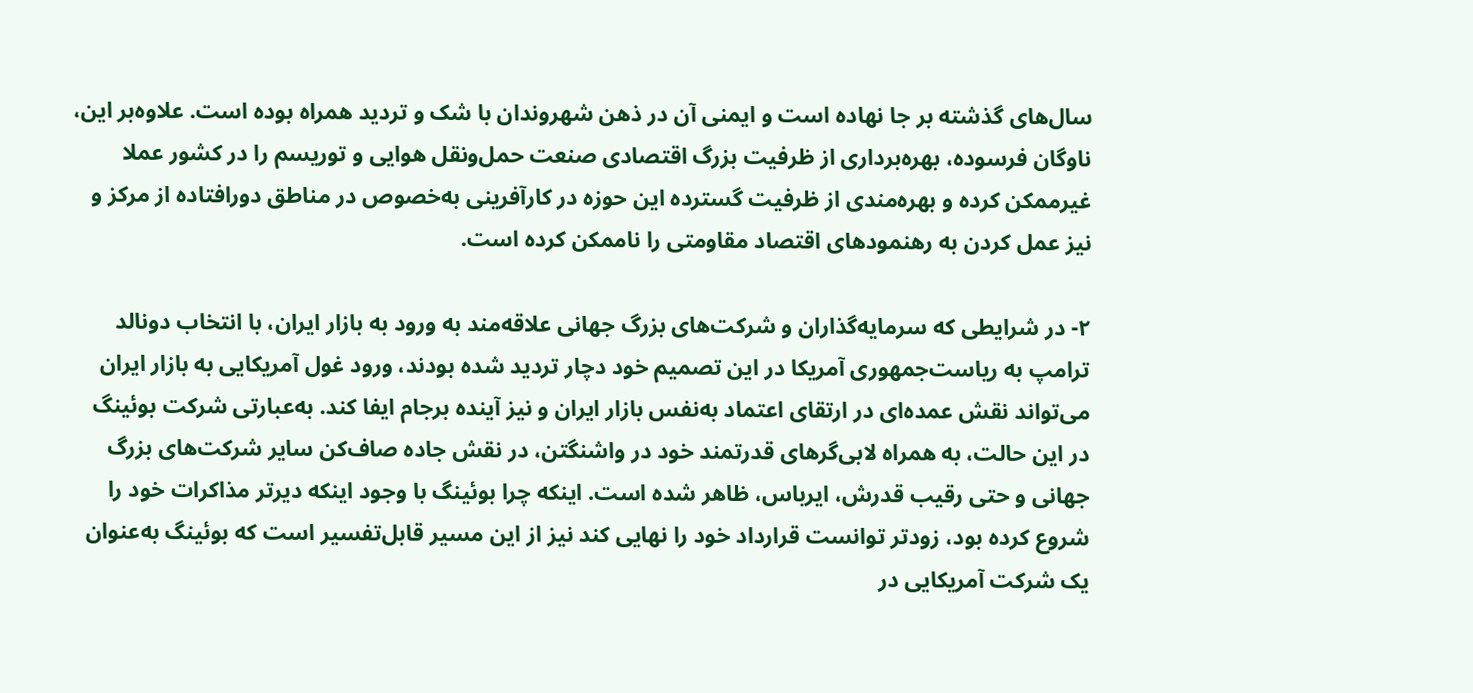سال‌های گذشته بر جا نهاده است و ایمنی آن در ذهن شهروندان با شک و تردید همراه بوده است. علاوه‌بر این، ناوگان فرسوده، بهره‌برداری از ظرفیت بزرگ اقتصادی صنعت حمل‌و‌نقل هوایی و توریسم را در کشور عملا غیرممکن کرده و بهره‌مندی از ظرفیت گسترده این حوزه در کارآفرینی به‌خصوص در مناطق دورافتاده از مرکز و نیز عمل کردن به رهنمودهای اقتصاد مقاومتی را ناممکن کرده است.

۲- در شرایطی که سرمایه‌گذاران و شرکت‌های بزرگ جهانی علاقه‌مند به ورود به بازار ایران، با انتخاب دونالد ترامپ به ریاست‌جمهوری آمریکا در این تصمیم خود دچار تردید شده بودند، ورود غول آمریکایی به بازار ایران می‌تواند نقش عمده‌ای در ارتقای اعتماد به‌نفس بازار ایران و نیز آینده برجام ایفا کند. به‌عبارتی شرکت بوئینگ در این حالت، به همراه لابی‌گرهای قدرتمند خود در واشنگتن، در نقش جاده صاف‌کن سایر شرکت‌های بزرگ جهانی و حتی رقیب قدرش، ایرباس، ظاهر شده است. اینکه چرا بوئینگ با وجود اینکه دیرتر مذاکرات خود را شروع کرده بود، زودتر توانست قرارداد خود را نهایی کند نیز از این مسیر قابل‌تفسیر است که بوئینگ به‌عنوان یک شرکت آمریکایی در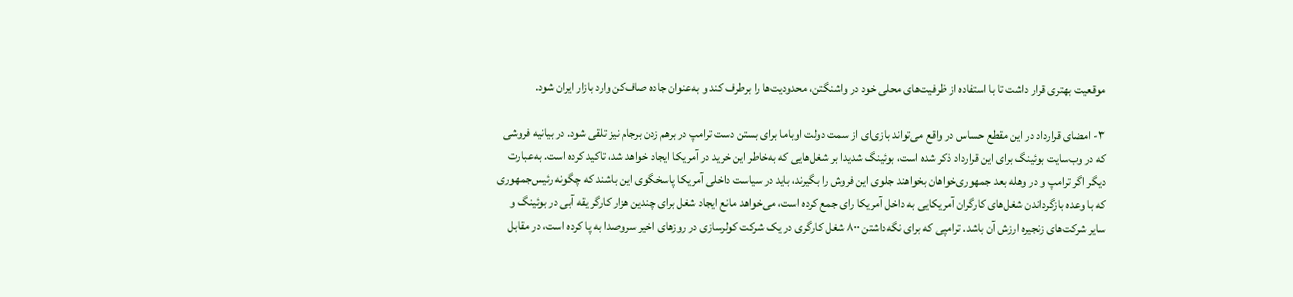موقعیت بهتری قرار داشت تا با استفاده از ظرفیت‌های محلی خود در واشنگتن، محدودیت‌ها را برطرف کند و به‌عنوان جاده صاف‌کن وارد بازار ایران شود.

۳- امضای قرارداد در این مقطع حساس در واقع می‌تواند بازی‌ای از سمت دولت اوباما برای بستن دست ترامپ در برهم زدن برجام نیز تلقی شود. در بیانیه فروشی که در وب‌سایت بوئینگ برای این قرارداد ذکر شده است، بوئینگ شدیدا بر شغل‌هایی که به‌خاطر این خرید در آمریکا ایجاد خواهد شد، تاکید کرده است. به‌عبارت دیگر اگر ترامپ و در وهله بعد جمهوری‌خواهان بخواهند جلوی این فروش را بگیرند، باید در سیاست داخلی آمریکا پاسخگوی این باشند که چگونه رئیس‌جمهوری که با وعده بازگرداندن شغل‌های کارگران آمریکایی به داخل آمریکا رای جمع کرده است، می‌خواهد مانع ایجاد شغل برای چندین هزار کارگر یقه آبی در بوئینگ و سایر شرکت‌های زنجیره ارزش آن باشد. ترامپی که برای نگه‌داشتن ۸۰۰ شغل کارگری در یک شرکت کولرسازی در روزهای اخیر سروصدا به پا کرده است، در مقابل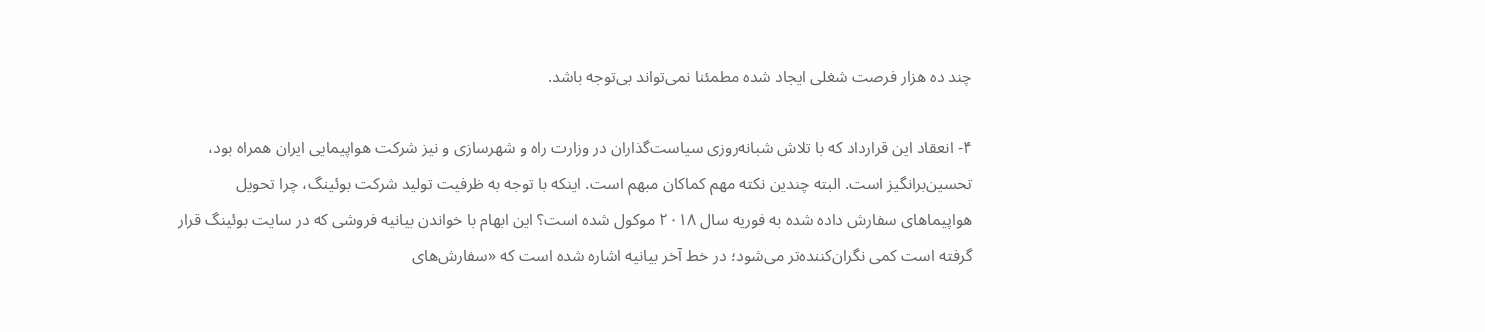چند ده هزار فرصت شغلی ایجاد شده مطمئنا نمی‌تواند بی‌توجه باشد.

۴- انعقاد این قرارداد که با تلاش شبانه‌روزی سیاست‌گذاران در وزارت راه و شهرسازی و نیز شرکت هواپیمایی ایران همراه بود، تحسین‌برانگیز است. البته چندین نکته مهم کماکان مبهم است. اینکه با توجه به ظرفیت تولید شرکت بوئینگ، چرا تحویل هواپیماهای سفارش داده شده به فوریه سال ۲۰۱۸ موکول شده است؟ این ابهام با خواندن بیانیه فروشی که در سایت بوئینگ قرار گرفته است کمی نگران‌کننده‌تر می‌شود؛ در خط آخر بیانیه اشاره شده است که «سفارش‌های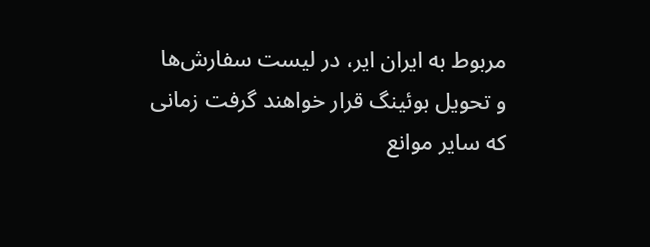مربوط به ایران ایر، در لیست سفارش‌ها و تحویل بوئینگ قرار خواهند گرفت زمانی که سایر موانع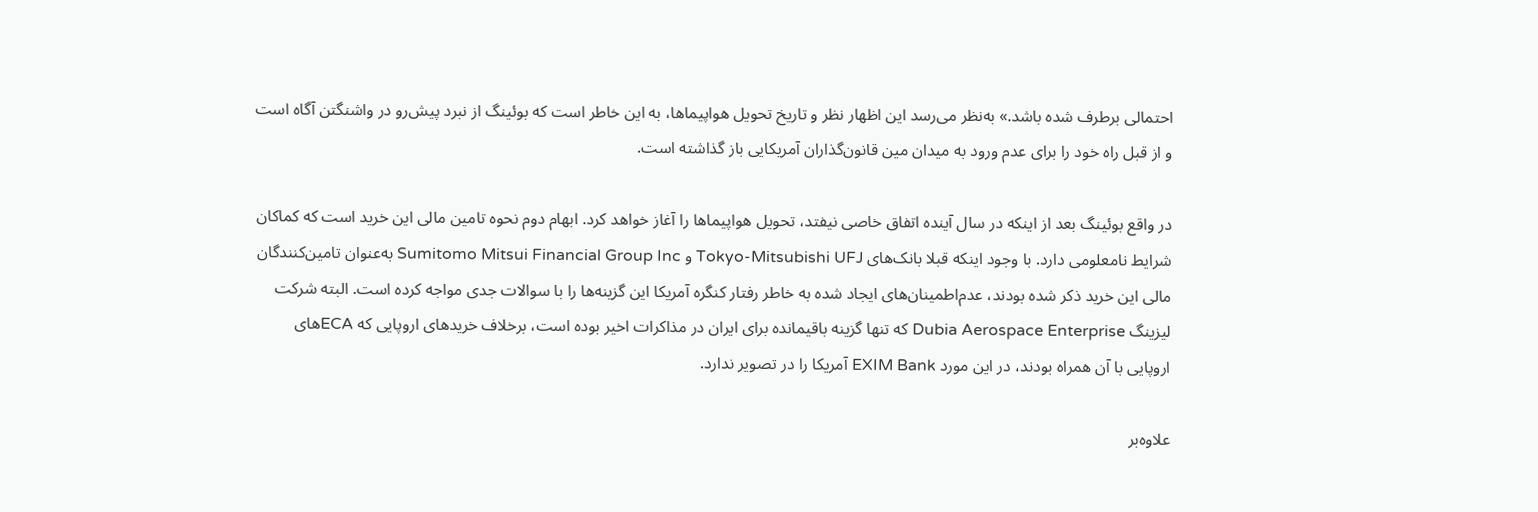احتمالی برطرف شده باشد.» به‌نظر می‌رسد این اظهار نظر و تاریخ تحویل هواپیماها، به این خاطر است که بوئینگ از نبرد پیش‌رو در واشنگتن آگاه است و از قبل راه خود را برای عدم ورود به میدان مین قانون‌گذاران آمریکایی باز گذاشته است.

در واقع بوئینگ بعد از اینکه در سال آینده اتفاق خاصی نیفتد، تحویل هواپیماها را آغاز خواهد کرد. ابهام دوم نحوه تامین مالی این خرید است که کماکان شرایط نامعلومی دارد. با وجود اینکه قبلا بانک‌های Tokyo-Mitsubishi UFJ و Sumitomo Mitsui Financial Group Inc به‌عنوان تامین‌کنندگان مالی این خرید ذکر شده بودند، عدم‌اطمینان‌های ایجاد شده به خاطر رفتار کنگره آمریکا این گزینه‌ها را با سوالات جدی مواجه کرده است. البته شرکت لیزینگ Dubia Aerospace Enterprise که تنها گزینه باقیمانده برای ایران در مذاکرات اخیر بوده است، برخلاف خریدهای اروپایی که ECAهای اروپایی با آن همراه بودند، در این مورد EXIM Bank آمریکا را در تصویر ندارد.

علاوه‌بر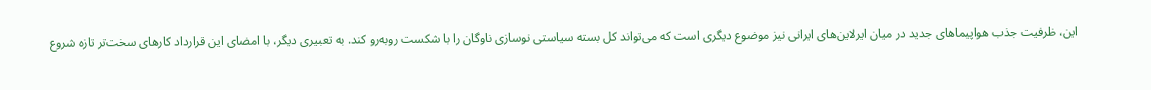این، ظرفیت جذب هواپیماهای جدید در میان ایرلاین‌های ایرانی نیز موضوع دیگری است که می‌تواند کل بسته سیاستی نوسازی ناوگان را با شکست روبه‌رو کند. به تعبیری دیگر، با امضای این قرارداد کارهای سخت‌تر تازه شروع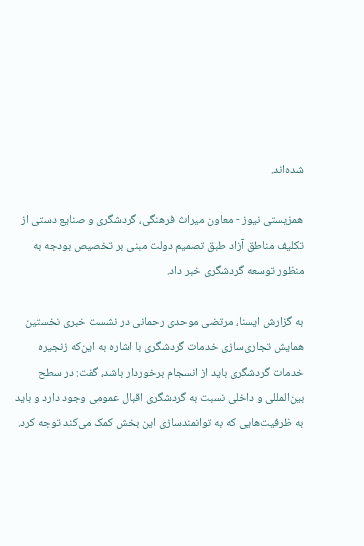شده‌اند.

همزیستی نیوز - معاون میراث فرهنگی، گردشگری و صنایع دستی از تکلیف مناطق آزاد طبق تصمیم دولت مبنی بر تخصیص بودجه به منظور توسعه گردشگری خبر داد.

به گزارش ایسنا، مرتضی موحدی رحمانی در نشست خبری نخستین همایش تجاری‌سازی خدمات گردشگری با اشاره به این‌که زنجیره خدمات گردشگری باید از انسجام برخوردار باشد، گفت: در سطح بین‌المللی و داخلی نسبت به گردشگری اقبال عمومی وجود دارد و باید به ظرفیت‌هایی که به توانمندسازی این بخش کمک می‌کند توجه کرد.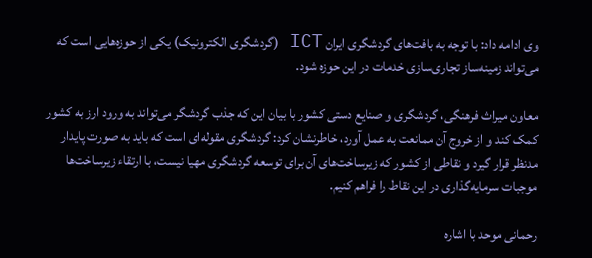وی ادامه داد: با توجه به بافت‌های گردشگری ایران ICT (گردشگری الکترونیک) یکی از حوزه‌هایی است که می‌تواند زمینه‌ساز تجاری‌سازی خدمات در این حوزه شود.

معاون میراث فرهنگی، گردشگری و صنایع دستی کشور با بیان این که جذب گردشگر می‌تواند به ورود ارز به کشور کمک کند و از خروج آن ممانعت به عمل آورد، خاطرنشان کرد: گردشگری مقوله‌ای است که باید به صورت پایدار مدنظر قرار گیرد و نقاطی از کشور که زیرساخت‌های آن برای توسعه گردشگری مهیا نیست، با ارتقاء زیرساخت‌ها موجبات سرمایه‌گذاری در این نقاط را فراهم کنیم.

رحمانی موحد با اشاره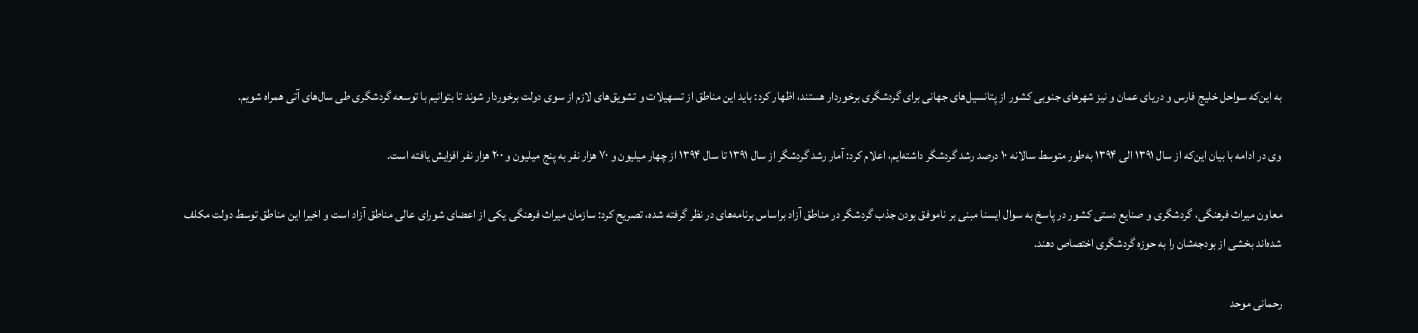به این‌که سواحل خلیج فارس و دریای عمان و نیز شهرهای جنوبی کشور از پتانسیل‌های جهانی برای گردشگری برخوردار هستند، اظهار کرد: باید این مناطق از تسهیلات و تشویق‌های لازم از سوی دولت برخوردار شوند تا بتوانیم با توسعه گردشگری طی سال‌های آتی همراه شویم.

وی در ادامه با بیان این‌که از سال ۱۳۹۱ الی ۱۳۹۴ به‌طور متوسط سالانه ۱۰ درصد رشد گردشگر داشته‌ایم، اعلام کرد: آمار رشد گردشگر از سال ۱۳۹۱ تا سال ۱۳۹۴ از چهار میلیون و ۷۰ هزار نفر به پنج میلیون و ۲۰۰ هزار نفر افزایش یافته است.

معاون میراث فرهنگی، گردشگری و صنایع دستی کشور در پاسخ به سوال ایسنا مبنی بر ناموفق بودن جذب گردشگر در مناطق آزاد براساس برنامه‌های در نظر گرفته شده، تصریح کرد: سازمان میراث فرهنگی یکی از اعضای شورای عالی مناطق آزاد است و اخیرا این مناطق توسط دولت مکلف شده‌اند بخشی از بودجه‌شان را به حوزه گردشگری اختصاص دهند.

رحمانی موحد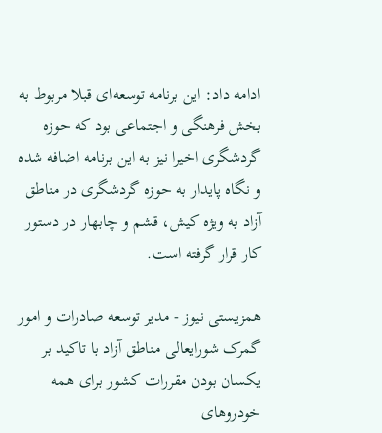ادامه داد: این برنامه توسعه‌ای قبلا مربوط به بخش فرهنگی و اجتماعی بود که حوزه گردشگری اخیرا نیز به این برنامه اضافه شده و نگاه پایدار به حوزه گردشگری در مناطق آزاد به ویژه کیش، قشم و چابهار در دستور کار قرار گرفته است.

همزیستی نیوز - مدیر توسعه صادرات و امور گمرک شورایعالی مناطق آزاد با تاکید بر یکسان بودن مقررات کشور برای همه خودروهای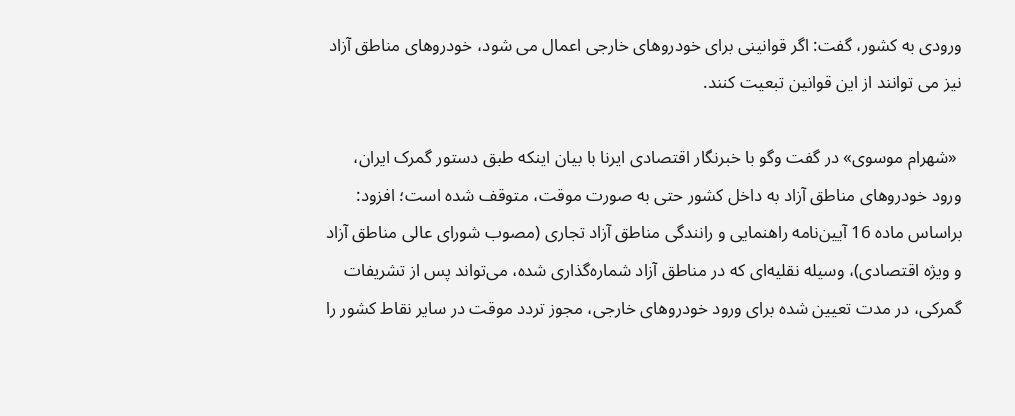ورودی به کشور، گفت: اگر قوانینی برای خودروهای خارجی اعمال می شود، خودروهای مناطق آزاد نیز می توانند از این قوانین تبعیت کنند.

 «شهرام موسوی» در گفت وگو با خبرنگار اقتصادی ایرنا با بیان اینکه طبق دستور گمرک ایران، ورود خودروهای مناطق آزاد به داخل کشور حتی به‌ صورت موقت، متوقف شده است؛ افزود: براساس ماده‌ 16 آیین‌نامه راهنمایی و رانندگی مناطق آزاد تجاری (مصوب شورای عالی مناطق آزاد و ویژه اقتصادی)، وسیله نقلیه‌ای که در مناطق آزاد شماره‌گذاری شده، می‌تواند پس از تشریفات گمرکی، در مدت تعیین شده برای ورود خودروهای خارجی، مجوز تردد موقت در سایر نقاط ‌کشور را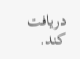دریافت کند.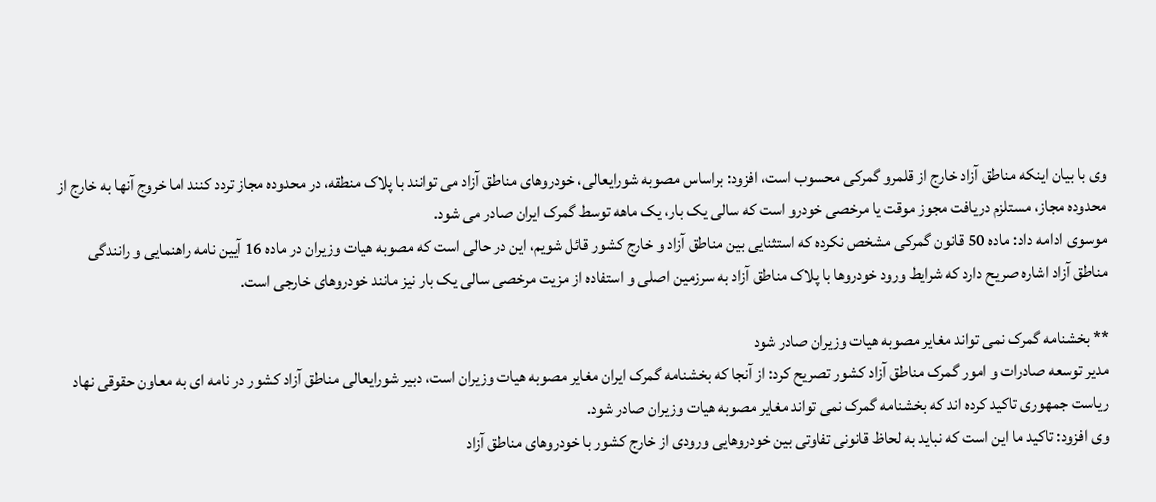وی با بیان اینکه مناطق آزاد خارج از قلمرو گمرکی محسوب است، افزود: براساس مصوبه شورایعالی، خودروهای مناطق آزاد می توانند با پلاک منطقه، در محدوده مجاز تردد کنند اما خروج آنها به خارج از محدوده مجاز، مستلزم دریافت مجوز موقت یا مرخصی خودرو است که سالی یک بار، یک ماهه توسط گمرک ایران صادر می شود.
موسوی ادامه داد: ماده 50 قانون گمرکی مشخص نکرده که استثنایی بین مناطق آزاد و خارج کشور قائل شویم، این در حالی است که مصوبه هیات وزیران در ماده 16 آیین نامه راهنمایی و رانندگی مناطق آزاد اشاره صریح دارد که شرایط ورود خودروها با پلاک مناطق آزاد به سرزمین اصلی و استفاده از مزیت مرخصی سالی یک بار نیز مانند خودروهای خارجی است.

** بخشنامه گمرک نمی تواند مغایر مصوبه هیات وزیران صادر شود
مدیر توسعه صادرات و امور گمرک مناطق آزاد کشور تصریح کرد: از آنجا که بخشنامه گمرک ایران مغایر مصوبه هیات وزیران است، دبیر شورایعالی مناطق آزاد کشور در نامه ای به معاون حقوقی نهاد ریاست جمهوری تاکید کرده اند که بخشنامه گمرک نمی تواند مغایر مصوبه هیات وزیران صادر شود.
وی افزود: تاکید ما این است که نباید به لحاظ قانونی تفاوتی بین خودروهایی ورودی از خارج کشور با خودروهای مناطق آزاد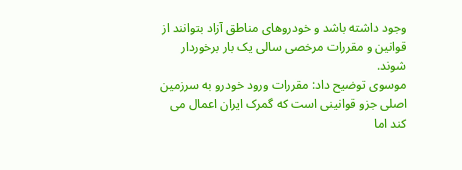وجود داشته باشد و خودروهای مناطق آزاد بتوانند از قوانین و مقررات مرخصی سالی یک بار برخوردار شوند.
موسوی توضیح داد: مقررات ورود خودرو به سرزمین اصلی جزو قوانینی است که گمرک ایران اعمال می کند اما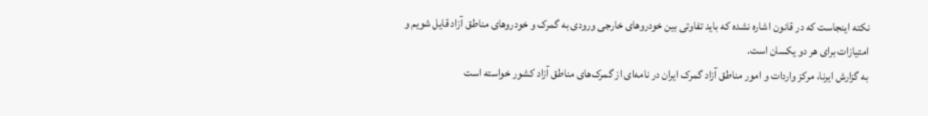نکته اینجاست که در قانون اشاره نشده که باید تفاوتی بین خودروهای خارجی ورودی به گمرک و خودروهای مناطق آزاد قایل شویم و امتیازات برای هر دو یکسان است.
به گزارش ایرنا، مرکز واردات و امور مناطق آزاد گمرک ایران در نامه‌ای از گمرک‌های مناطق آزاد کشور خواسته است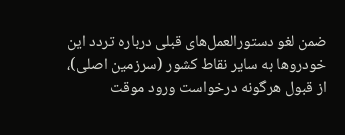ضمن لغو دستورالعمل‌های قبلی درباره تردد این خودروها به سایر نقاط کشور (سرزمین اصلی)، از قبول هرگونه درخواست ورود موقت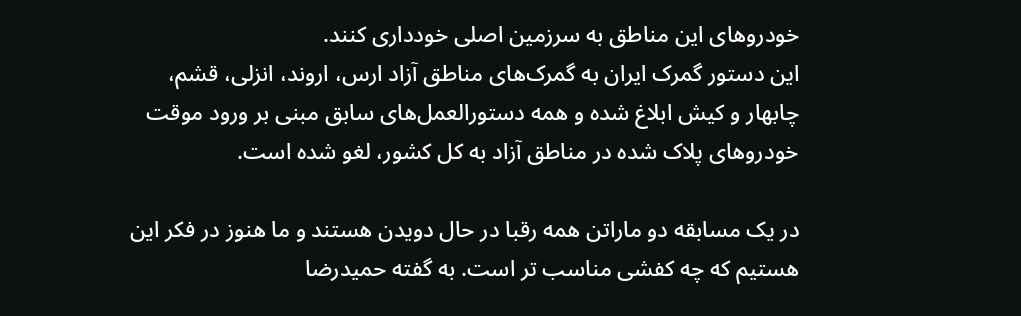خودروهای این مناطق به سرزمین اصلی خودداری کنند.
این دستور گمرک ایران به گمرک‌های مناطق آزاد ارس، اروند، انزلی، قشم، چابهار و کیش ابلاغ شده و همه دستورالعمل‌های سابق مبنی بر ورود موقت خودروهای پلاک شده در مناطق آزاد به کل کشور، لغو شده است.

در یک مسابقه دو ماراتن همه رقبا در حال دویدن هستند و ما هنوز در فکر این هستیم که چه کفشی مناسب تر است. به گفته حمیدرضا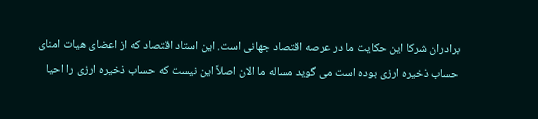برادران شرکا این حکایت ما در عرصه اقتصاد جهانی است. این استاد اقتصاد که از اعضای هیات امنای حساب ذخیره ارزی بوده است می گوید مساله ما الان اصلاً این نیست که حساب ذخیره ارزی را احیا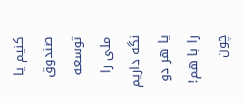کنیم یا صندوق توسعه ملی را نگه داریم یا هر دو را با هم! چون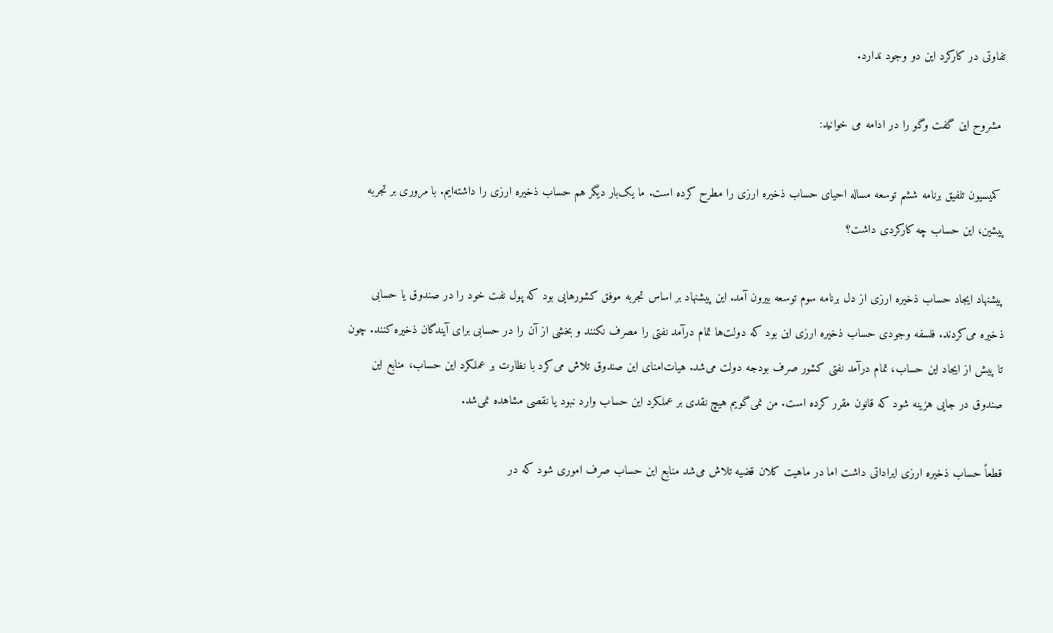تفاوتی در کارکرد این دو وجود ندارد.

 مشروح این گفت وگو را در ادامه می خوانید:

 کمیسیون تلفیق برنامه ششم توسعه مساله احیای حساب ذخیره ارزی را مطرح کرده است. ما یک‌بار دیگر هم حساب ذخیره ارزی را داشته‌ایم. با مروری بر تجربه پیشین، این حساب چه کارکردی داشت؟

پیشنهاد ایجاد حساب ذخیره ارزی از دل برنامه سوم توسعه بیرون آمد. این پیشنهاد بر اساس تجربه موفق کشورهایی بود که پول نفت خود را در صندوق یا حسابی ذخیره می‌کردند. فلسفه وجودی حساب ذخیره ارزی این بود که دولت‌ها تمام درآمد نفتی را مصرف نکنند و بخشی از آن را در حسابی برای آیندگان ذخیره کنند. چون تا پیش از ایجاد این حساب، تمام درآمد نفتی کشور صرف بودجه دولت می‌شد. هیات‌امنای این صندوق تلاش می‌کرد با نظارت بر عملکرد این حساب، منابع این صندوق در جایی هزینه شود که قانون مقرر کرده است. من نمی‌گویم هیچ نقدی بر عملکرد این حساب وارد نبود یا نقصی مشاهده نمی‌شد.

قطعاً حساب ذخیره ارزی ایراداتی داشت اما در ماهیت کلان قضیه تلاش می‌شد منابع این حساب صرف اموری شود که در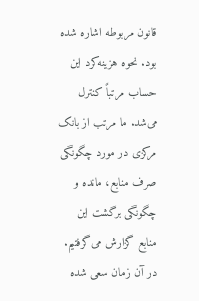قانون مربوطه اشاره شده بود. نحوه هزینه‌کرد این حساب مرتباً کنترل می‌شد. ما مرتب از بانک مرکزی در مورد چگونگی صرف منابع، مانده و چگونگی برگشت این منابع گزارش می‌گرفتیم. در آن زمان سعی شده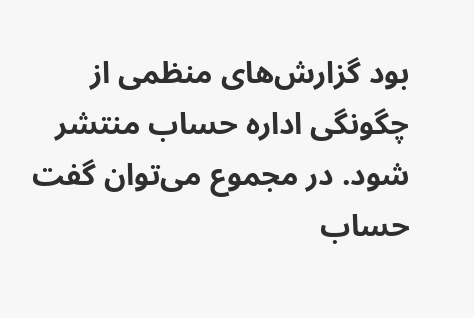بود گزارش‌های منظمی از چگونگی اداره حساب منتشر شود. در مجموع می‌توان گفت حساب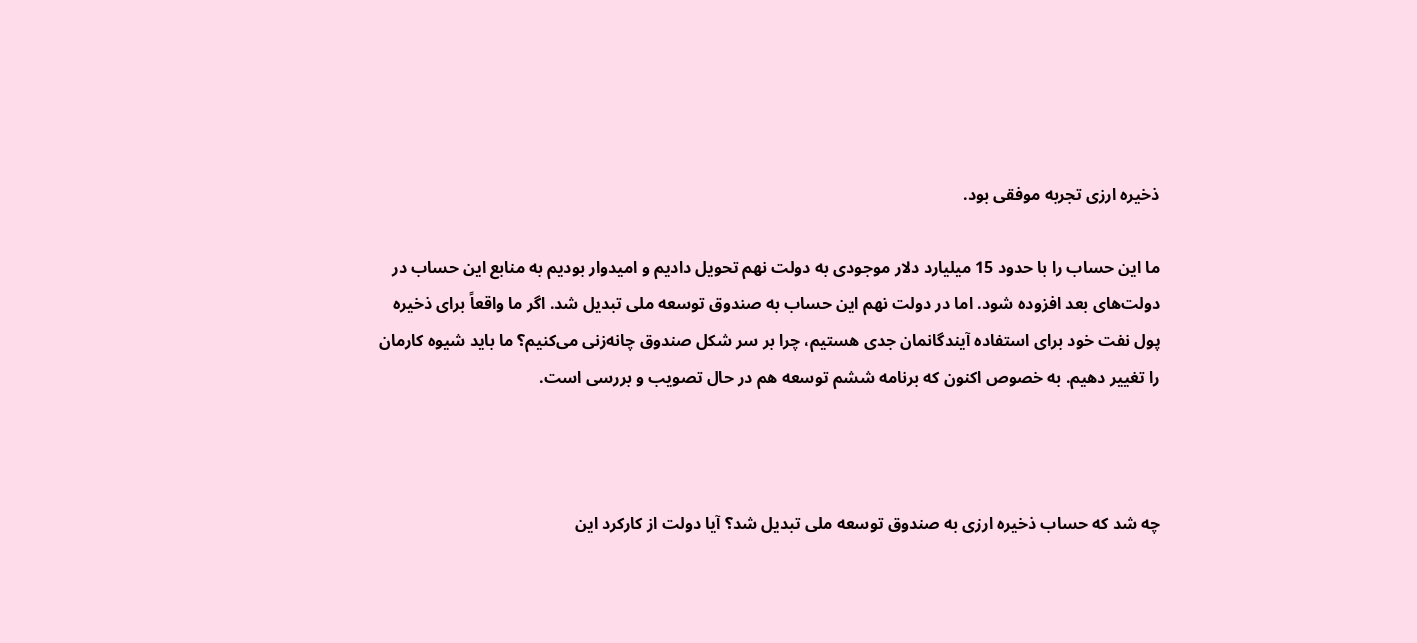ذخیره ارزی تجربه موفقی بود.

ما این حساب را با حدود 15 میلیارد دلار موجودی به دولت نهم تحویل دادیم و امیدوار بودیم به منابع این حساب در دولت‌های بعد افزوده شود. اما در دولت نهم این حساب به صندوق توسعه ملی تبدیل شد. اگر ما واقعاً برای ذخیره پول نفت خود برای استفاده آیندگانمان جدی هستیم، چرا بر سر شکل صندوق چانه‌زنی می‌کنیم؟ ما باید شیوه کارمان را تغییر دهیم. به خصوص اکنون که برنامه ششم توسعه هم در حال تصویب و بررسی است.



چه شد که حساب ذخیره ارزی به صندوق توسعه ملی تبدیل شد؟ آیا دولت از کارکرد این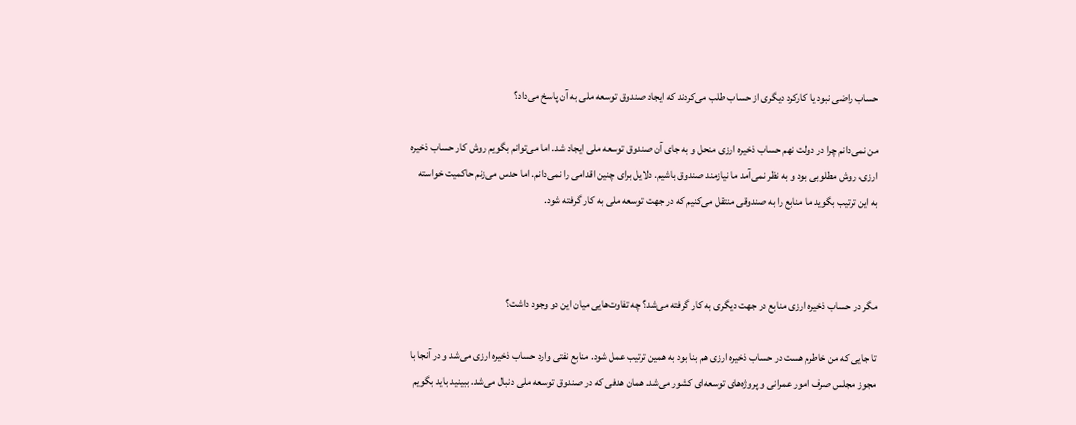حساب راضی نبود یا کارکرد دیگری از حساب طلب می‌کردند که ایجاد صندوق توسعه ملی به آن پاسخ می‌داد؟

من نمی‌دانم چرا در دولت نهم حساب ذخیره ارزی منحل و به جای آن صندوق توسعه ملی ایجاد شد. اما می‌توانم بگویم روش کار حساب ذخیره ارزی، روش مطلوبی بود و به نظر نمی‌آمد ما نیازمند صندوق باشیم. دلایل برای چنین اقدامی را نمی‌دانم. اما حدس می‌زنم حاکمیت خواسته به این ترتیب بگوید ما منابع را به صندوقی منتقل می‌کنیم که در جهت توسعه ملی به کار گرفته شود.



مگر در حساب ذخیره ارزی منابع در جهت دیگری به کار گرفته می‌شد؟ چه تفاوت‌هایی میان این دو وجود داشت؟

تا جایی که من خاطرم هست در حساب ذخیره ارزی هم بنا بود به همین ترتیب عمل شود. منابع نفتی وارد حساب ذخیره ارزی می‌شد و در آنجا با مجوز مجلس صرف امور عمرانی و پروژه‌های توسعه‌ای کشور می‌شد. همان هدفی که در صندوق توسعه ملی دنبال می‌شد. ببینید باید بگویم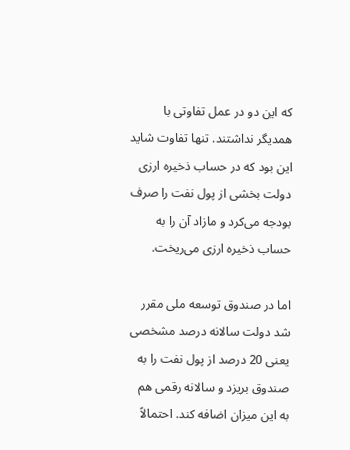که این دو در عمل تفاوتی با همدیگر نداشتند. تنها تفاوت شاید این بود که در حساب ذخیره ارزی دولت بخشی از پول نفت را صرف بودجه می‌کرد و مازاد آن را به حساب ذخیره ارزی می‌ریخت.

اما در صندوق توسعه ملی مقرر شد دولت سالانه درصد مشخصی یعنی 20 درصد از پول نفت را به صندوق بریزد و سالانه رقمی هم به این میزان اضافه کند. احتمالاً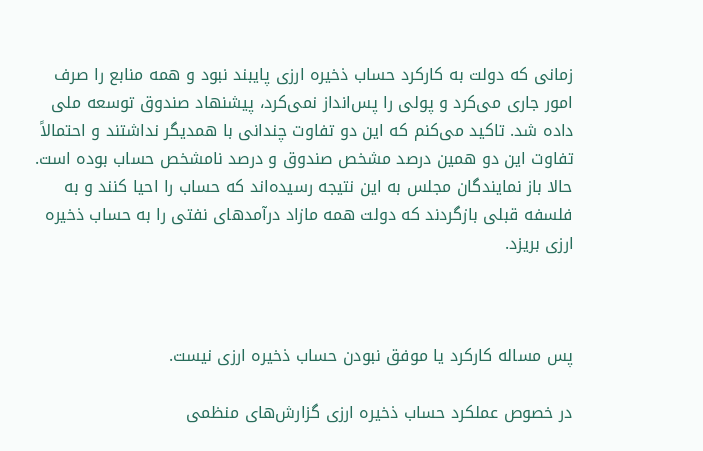زمانی که دولت به کارکرد حساب ذخیره ارزی پایبند نبود و همه منابع را صرف امور جاری می‌کرد و پولی را پس‌انداز نمی‌کرد، پیشنهاد صندوق توسعه ملی داده شد. تاکید می‌کنم که این دو تفاوت چندانی با همدیگر نداشتند و احتمالاً تفاوت این دو همین درصد مشخص صندوق و درصد نامشخص حساب بوده است. حالا باز نمایندگان مجلس به این نتیجه رسیده‌اند که حساب را احیا کنند و به فلسفه قبلی بازگردند که دولت همه مازاد درآمدهای نفتی را به حساب ذخیره ارزی بریزد.



پس مساله کارکرد یا موفق نبودن حساب ذخیره ارزی نیست.

در خصوص عملکرد حساب ذخیره ارزی گزارش‌های منظمی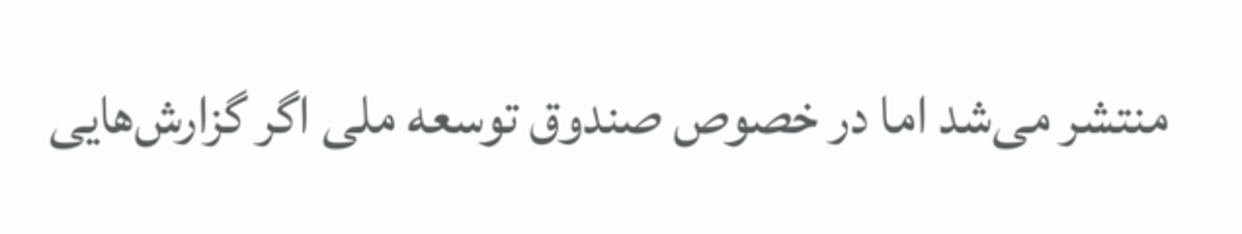منتشر می‌شد اما در خصوص صندوق توسعه ملی اگر گزارش‌هایی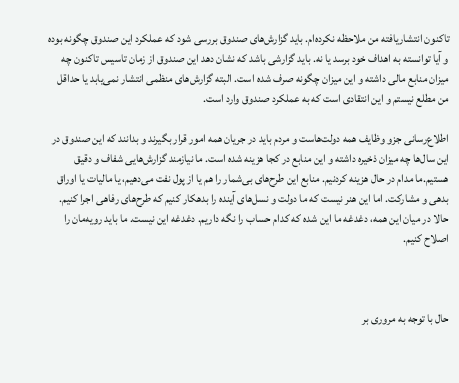تاکنون انتشاریافته من ملاحظه نکرده‌ام. باید گزارش‌های صندوق بررسی شود که عملکرد این صندوق چگونه بوده و آیا توانسته به اهداف خود برسد یا نه. باید گزارشی باشد که نشان دهد این صندوق از زمان تاسیس تاکنون چه میزان منابع مالی داشته و این میزان چگونه صرف شده است. البته گزارش‌های منظمی انتشار نمی‌یابد یا حداقل من مطلع نیستم و این انتقادی است که به عملکرد صندوق وارد است.

اطلاع‌رسانی جزو وظایف همه دولت‌هاست و مردم باید در جریان همه امور قرار بگیرند و بدانند که این صندوق در این سال‌ها چه میزان ذخیره داشته و این منابع در کجا هزینه شده است. ما نیازمند گزارش‌هایی شفاف و دقیق هستیم.ما مدام در حال هزینه کردنیم. منابع این طرح‌های بی‌شمار را هم یا از پول نفت می‌دهیم، یا مالیات یا اوراق بدهی و مشارکت. اما این هنر نیست که ما دولت و نسل‌های آینده را بدهکار کنیم که طرح‌های رفاهی اجرا کنیم. حالا در میان این همه، دغدغه ما این شده که کدام حساب را نگه داریم. دغدغه این نیست. ما باید رویه‌مان را اصلاح کنیم.



حال با توجه به مروری بر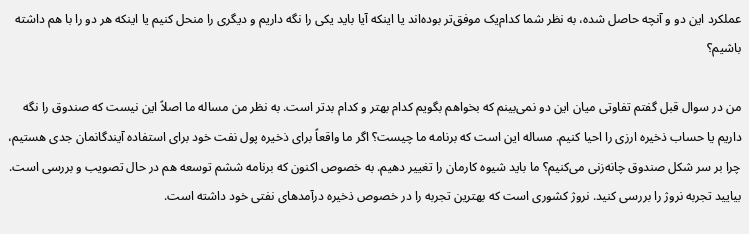عملکرد این دو و آنچه حاصل شده، به نظر شما کدام‌یک موفق‌تر بوده‌اند یا اینکه آیا باید یکی را نگه داریم و دیگری را منحل کنیم یا اینکه هر دو را با هم داشته باشیم؟

من در سوال قبل گفتم تفاوتی میان این دو نمی‌بینم که بخواهم بگویم کدام بهتر و کدام بدتر است. به نظر من مساله ما اصلاً این نیست که صندوق را نگه داریم یا حساب ذخیره ارزی را احیا کنیم. مساله این است که برنامه ما چیست؟ اگر ما واقعاً برای ذخیره پول نفت خود برای استفاده آیندگانمان جدی هستیم، چرا بر سر شکل صندوق چانه‌زنی می‌کنیم؟ ما باید شیوه کارمان را تغییر دهیم. به خصوص اکنون که برنامه ششم توسعه هم در حال تصویب و بررسی است. بیایید تجربه نروژ را بررسی کنید. نروژ کشوری است که بهترین تجربه را در خصوص ذخیره درآمدهای نفتی خود داشته است.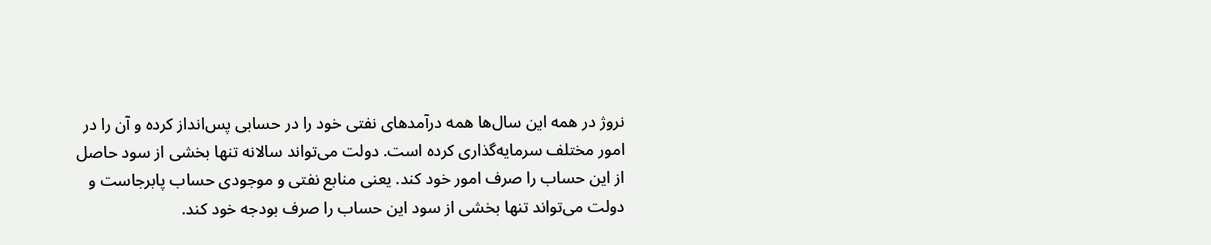نروژ در همه این سال‌ها همه درآمدهای نفتی خود را در حسابی پس‌انداز کرده و آن را در امور مختلف سرمایه‌گذاری کرده است. دولت می‌تواند سالانه تنها بخشی از سود حاصل از این حساب را صرف امور خود کند. یعنی منابع نفتی و موجودی حساب پابرجاست و دولت می‌تواند تنها بخشی از سود این حساب را صرف بودجه خود کند.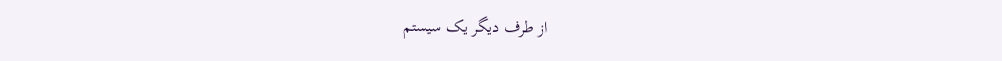از طرف دیگر یک سیستم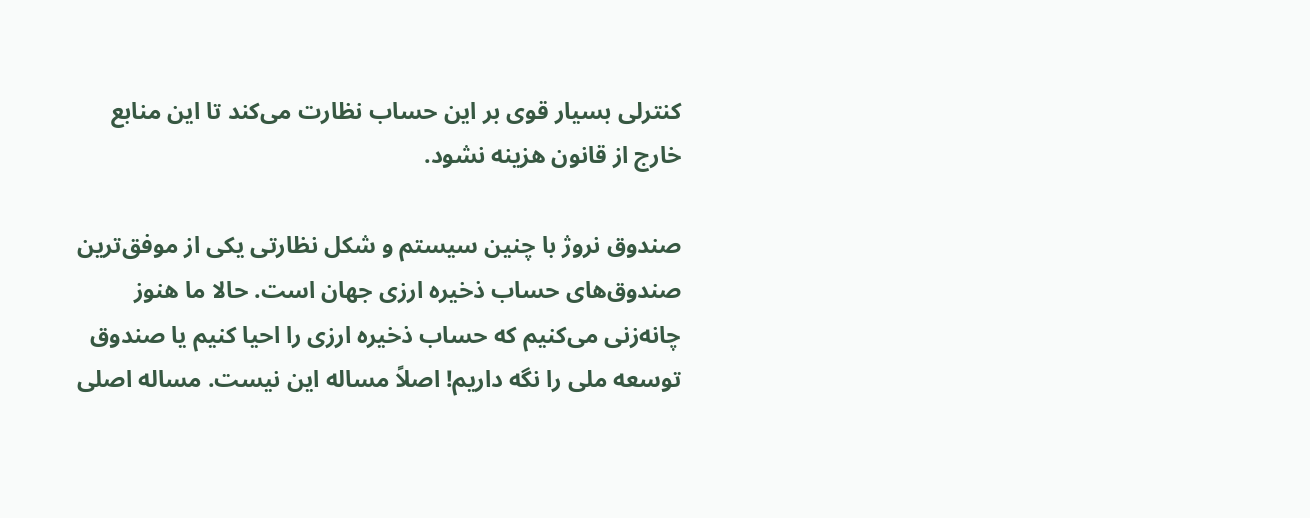کنترلی بسیار قوی بر این حساب نظارت می‌کند تا این منابع خارج از قانون هزینه نشود.

صندوق نروژ با چنین سیستم و شکل نظارتی یکی از موفق‌ترین صندوق‌های حساب ذخیره ارزی جهان است. حالا ما هنوز چانه‌زنی می‌کنیم که حساب ذخیره ارزی را احیا کنیم یا صندوق توسعه ملی را نگه داریم! اصلاً مساله این نیست. مساله اصلی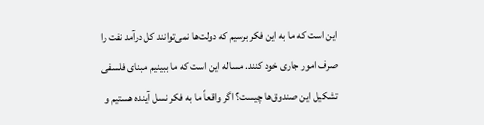این است که ما به این فکر برسیم که دولت‌ها نمی‌توانند کل درآمد نفت را صرف امور جاری خود کنند. مساله این است که ما ببینیم مبنای فلسفی تشکیل این صندوق‌ها چیست؟ اگر واقعاً ما به فکر نسل آینده هستیم و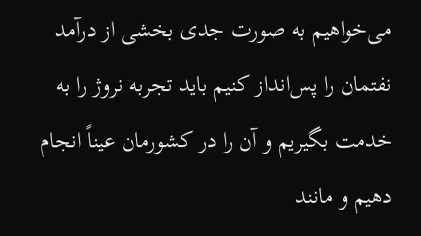می‌خواهیم به صورت جدی بخشی از درآمد نفتمان را پس‌انداز کنیم باید تجربه نروژ را به خدمت بگیریم و آن را در کشورمان عیناً انجام دهیم و مانند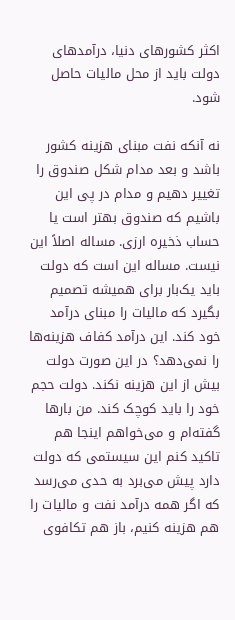اکثر کشورهای دنیا، درآمدهای دولت باید از محل مالیات حاصل شود.

نه آنکه نفت مبنای هزینه کشور باشد و بعد مدام شکل صندوق را تغییر دهیم و مدام در پی این باشیم که صندوق بهتر است یا حساب ذخیره ارزی. مساله اصلاً این نیست. مساله این است که دولت باید یک‌بار برای همیشه تصمیم بگیرد که مالیات را مبنای درآمد خود کند. این درآمد کفاف هزینه‌ها را نمی‌دهد؟ در این صورت دولت بیش از این هزینه نکند. دولت حجم خود را باید کوچک کند. من بارها گفته‌ام و می‌خواهم اینجا هم تاکید کنم این سیستمی که دولت دارد پیش می‌برد به حدی می‌رسد که اگر همه درآمد نفت و مالیات را هم هزینه کنیم، باز هم تکافوی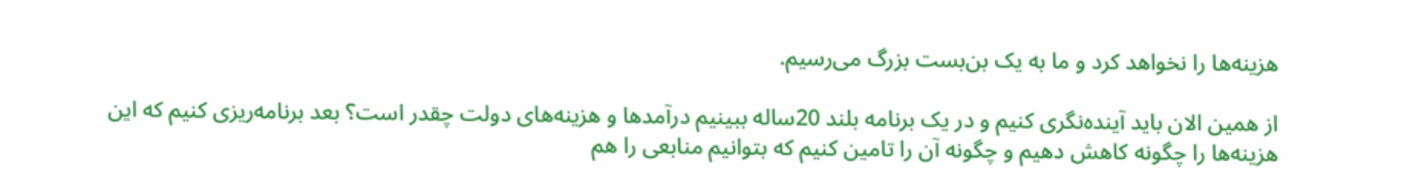هزینه‌ها را نخواهد کرد و ما به یک بن‌بست بزرگ می‌رسیم.

از همین الان باید آینده‌نگری کنیم و در یک برنامه بلند 20ساله ببینیم درآمدها و هزینه‌های دولت چقدر است؟ بعد برنامه‌ریزی کنیم که این هزینه‌ها را چگونه کاهش دهیم و چگونه آن را تامین کنیم که بتوانیم منابعی را هم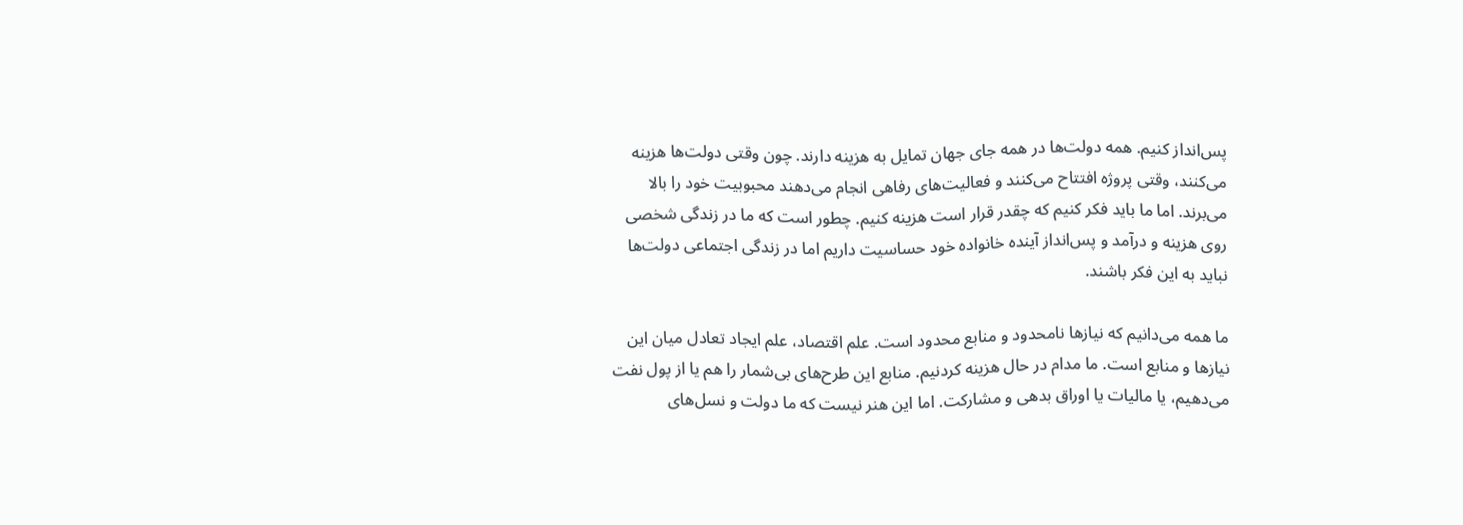پس‌انداز کنیم. همه دولت‌ها در همه جای جهان تمایل به هزینه دارند. چون وقتی دولت‌ها هزینه می‌کنند، وقتی پروژه افتتاح می‌کنند و فعالیت‌های رفاهی انجام می‌دهند محبوبیت خود را بالا می‌برند. اما ما باید فکر کنیم که چقدر قرار است هزینه کنیم. چطور است که ما در زندگی شخصی روی هزینه و درآمد و پس‌انداز آینده خانواده خود حساسیت داریم اما در زندگی اجتماعی دولت‌ها نباید به این فکر باشند.

ما همه می‌دانیم که نیازها نامحدود و منابع محدود است. علم اقتصاد، علم ایجاد تعادل میان این نیازها و منابع است. ما مدام در حال هزینه کردنیم. منابع این طرح‌های بی‌شمار را هم یا از پول نفت می‌دهیم، یا مالیات یا اوراق بدهی و مشارکت. اما این هنر نیست که ما دولت و نسل‌های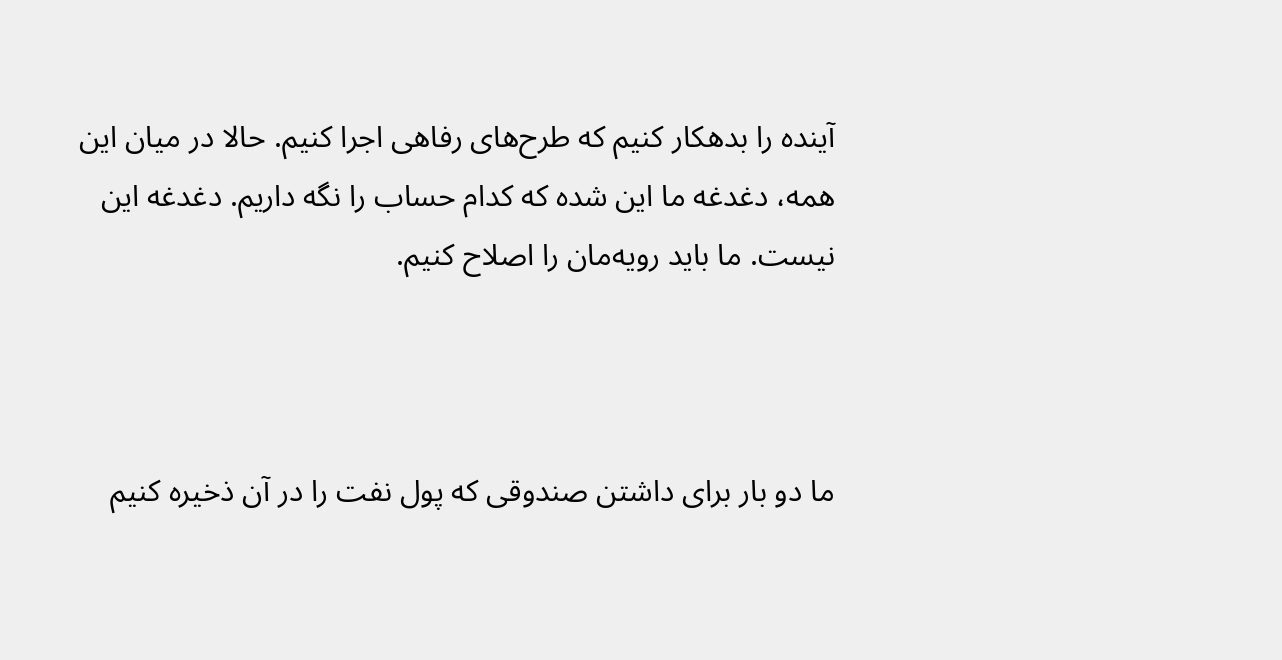آینده را بدهکار کنیم که طرح‌های رفاهی اجرا کنیم. حالا در میان این همه، دغدغه ما این شده که کدام حساب را نگه داریم. دغدغه این نیست. ما باید رویه‌مان را اصلاح کنیم.



ما دو بار برای داشتن صندوقی که پول نفت را در آن ذخیره کنیم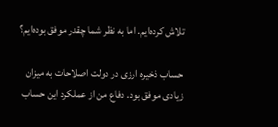تلاش کرده‌ایم. اما به نظر شما چقدر موفق بوده‌ایم؟

حساب ذخیره ارزی در دولت اصلاحات به میزان زیادی موفق بود. دفاع من از عملکرد این حساب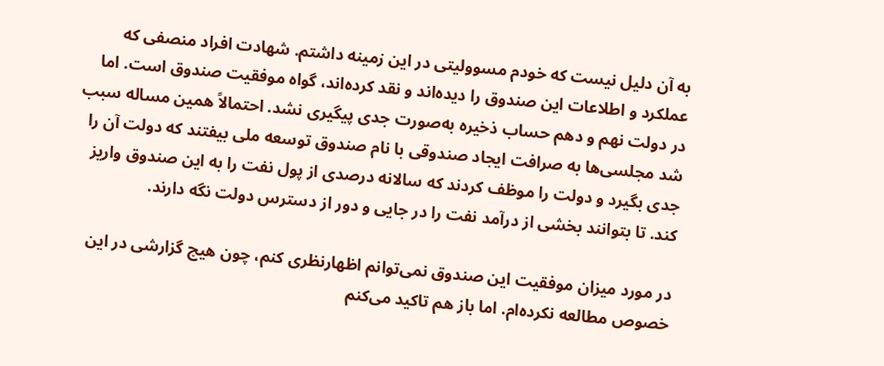به آن دلیل نیست که خودم مسوولیتی در این زمینه داشتم. شهادت افراد منصفی که عملکرد و اطلاعات این صندوق را دیده‌اند و نقد کرده‌اند، گواه موفقیت صندوق است. اما در دولت نهم و دهم حساب ذخیره به‌صورت جدی پیگیری نشد. احتمالاً همین مساله سبب شد مجلسی‌ها به صرافت ایجاد صندوقی با نام صندوق توسعه ملی بیفتند که دولت آن را جدی بگیرد و دولت را موظف کردند که سالانه درصدی از پول نفت را به این صندوق واریز کند. تا بتوانند بخشی از درآمد نفت را در جایی و دور از دسترس دولت نگه دارند.

در مورد میزان موفقیت این صندوق نمی‌توانم اظهارنظری کنم، چون هیچ گزارشی در این خصوص مطالعه نکرده‌ام. اما باز هم تاکید می‌کنم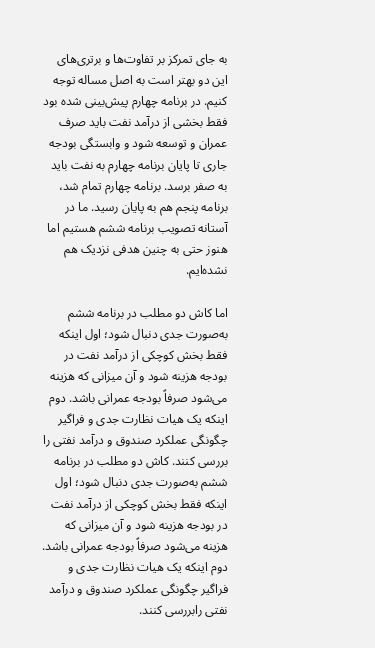به جای تمرکز بر تفاوت‌ها و برتری‌های این دو بهتر است به اصل مساله توجه کنیم. در برنامه چهارم پیش‌بینی شده بود فقط بخشی از درآمد نفت باید صرف عمران و توسعه شود و وابستگی بودجه جاری تا پایان برنامه چهارم به نفت باید به صفر برسد. برنامه چهارم تمام شد، برنامه پنجم هم به پایان رسید. ما در آستانه تصویب برنامه ششم هستیم اما هنوز حتی به چنین هدفی نزدیک هم نشده‌ایم.

اما کاش دو مطلب در برنامه ششم به‌صورت جدی دنبال شود؛ اول اینکه فقط بخش کوچکی از درآمد نفت در بودجه هزینه شود و آن میزانی که هزینه می‌شود صرفاً بودجه عمرانی باشد. دوم اینکه یک هیات نظارت جدی و فراگیر چگونگی عملکرد صندوق و درآمد نفتی را بررسی کنند. کاش دو مطلب در برنامه ششم به‌صورت جدی دنبال شود؛ اول اینکه فقط بخش کوچکی از درآمد نفت در بودجه هزینه شود و آن میزانی که هزینه می‌شود صرفاً بودجه عمرانی باشد. دوم اینکه یک هیات نظارت جدی و فراگیر چگونگی عملکرد صندوق و درآمد نفتی رابررسی کنند.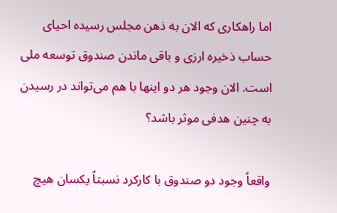اما راهکاری که الان به ذهن مجلس رسیده احیای حساب ذخیره ارزی و باقی ماندن صندوق توسعه ملی است. الان وجود هر دو اینها با هم می‌تواند در رسیدن به چنین هدفی موثر باشد؟

واقعاً وجود دو صندوق با کارکرد نسبتاً یکسان هیچ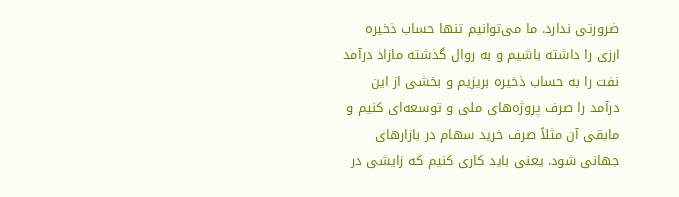ضرورتی ندارد. ما می‌توانیم تنها حساب ذخیره ارزی را داشته باشیم و به روال گذشته مازاد درآمد نفت را به حساب ذخیره بریزیم و بخشی از این درآمد را صرف پروژه‌های ملی و توسعه‌ای کنیم و مابقی آن مثلاً صرف خرید سهام در بازارهای جهانی شود. یعنی باید کاری کنیم که زایشی در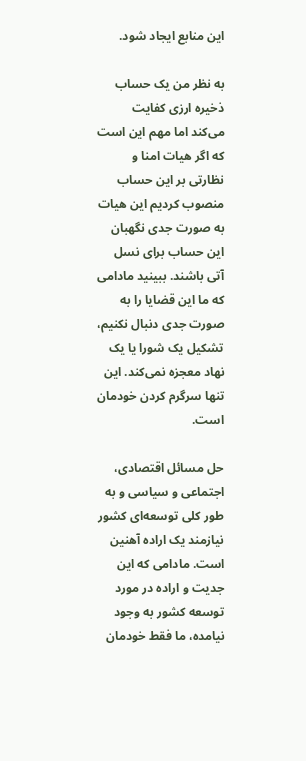این منابع ایجاد شود.

به نظر من یک حساب ذخیره ارزی کفایت می‌کند اما مهم این است که اگر هیات‌ امنا و نظارتی بر این حساب منصوب کردیم این هیات به‌ صورت جدی نگهبان این حساب برای نسل آتی باشند. ببینید مادامی که ما این قضایا را به‌ صورت جدی دنبال نکنیم، تشکیل یک شورا یا یک نهاد معجزه نمی‌کند. این تنها سرگرم کردن خودمان است.

حل مسائل اقتصادی، اجتماعی و سیاسی و به طور کلی توسعه‌ای کشور نیازمند یک اراده آهنین است. مادامی که این جدیت و اراده در مورد توسعه کشور به وجود نیامده، ما فقط خودمان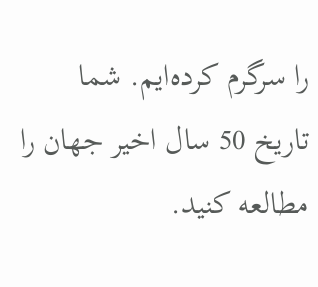را سرگرم کرده‌ایم. شما تاریخ 50 سال اخیر جهان را مطالعه کنید.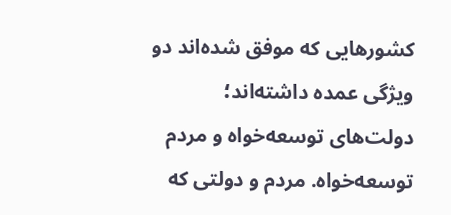کشورهایی که موفق شده‌اند دو ویژگی عمده داشته‌اند؛ دولت‌های توسعه‌خواه و مردم توسعه‌خواه. مردم و دولتی که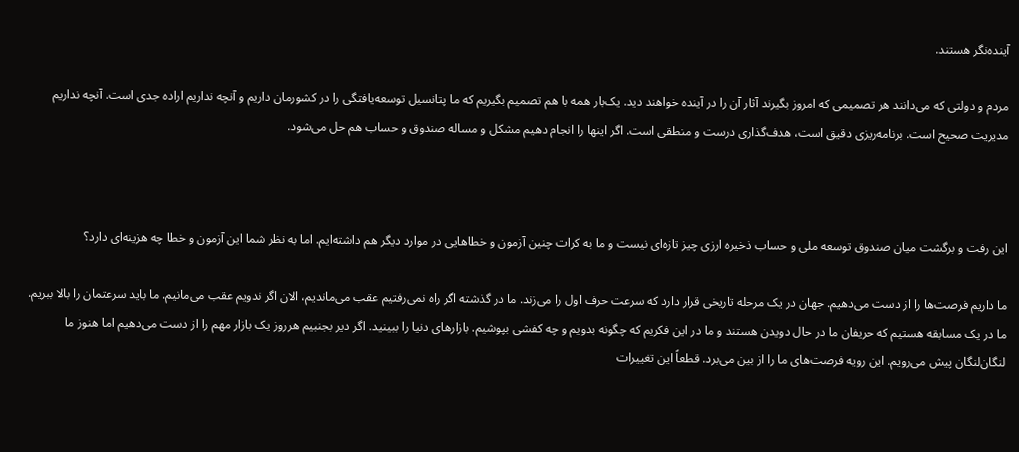آینده‌نگر هستند.

مردم و دولتی که می‌دانند هر تصمیمی که امروز بگیرند آثار آن را در آینده خواهند دید. یک‌بار همه با هم تصمیم بگیریم که ما پتانسیل توسعه‌یافتگی را در کشورمان داریم و آنچه نداریم اراده جدی است. آنچه نداریم مدیریت صحیح است. برنامه‌ریزی دقیق است، هدف‌گذاری درست و منطقی است. اگر اینها را انجام دهیم مشکل و مساله صندوق و حساب هم حل می‌شود.



این رفت و برگشت میان صندوق توسعه ملی و حساب ذخیره ارزی چیز تازه‌ای نیست و ما به کرات چنین آزمون و خطاهایی در موارد دیگر هم داشته‌ایم. اما به نظر شما این آزمون و خطا چه هزینه‌ای دارد؟

ما داریم فرصت‌ها را از دست می‌دهیم. جهان در یک مرحله تاریخی قرار دارد که سرعت حرف اول را می‌زند. ما در گذشته اگر راه نمی‌رفتیم عقب می‌ماندیم، الان اگر ندویم عقب می‌مانیم. ما باید سرعتمان را بالا ببریم. ما در یک مسابقه هستیم که حریفان ما در حال دویدن هستند و ما در این فکریم که چگونه بدویم و چه کفشی بپوشیم. بازارهای دنیا را ببینید. اگر دیر بجنبیم هرروز یک بازار مهم را از دست می‌دهیم اما هنوز ما لنگان‌لنگان پیش می‌رویم. این رویه فرصت‌های ما را از بین می‌برد. قطعاً این تغییرات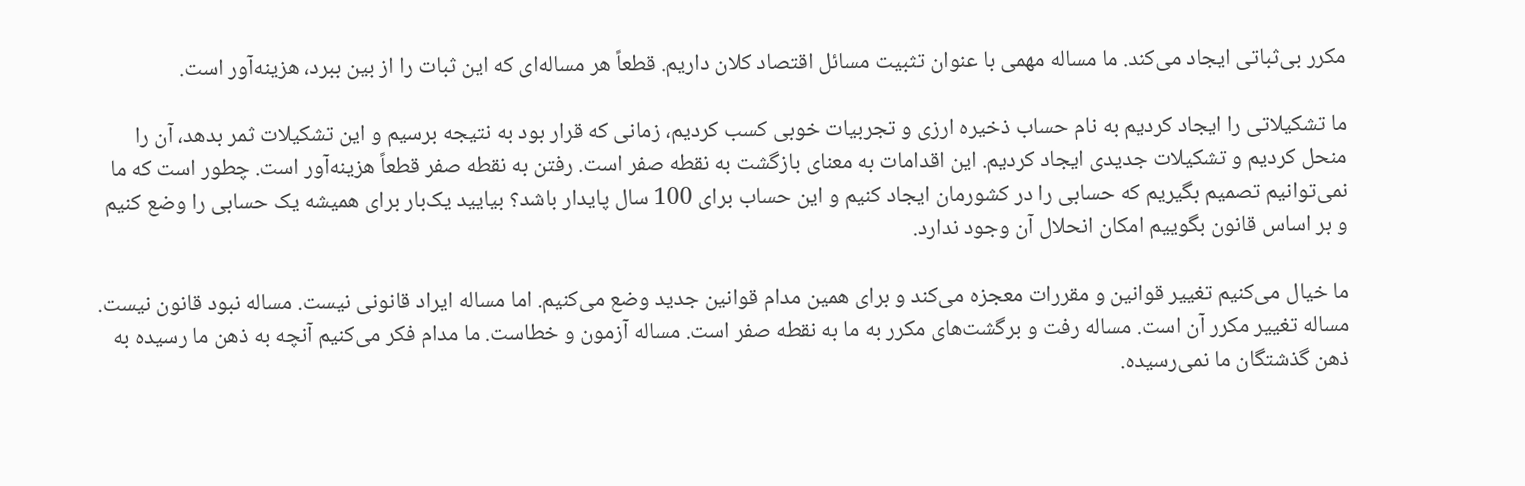مکرر بی‌ثباتی ایجاد می‌کند. ما مساله مهمی با عنوان تثبیت مسائل اقتصاد کلان داریم. قطعاً هر مساله‌ای که این ثبات را از بین ببرد، هزینه‌آور است.

ما تشکیلاتی را ایجاد کردیم به نام حساب ذخیره ارزی و تجربیات خوبی کسب کردیم، زمانی که قرار بود به نتیجه برسیم و این تشکیلات ثمر بدهد، آن را منحل کردیم و تشکیلات جدیدی ایجاد کردیم. این اقدامات به معنای بازگشت به نقطه صفر است. رفتن به نقطه صفر قطعاً هزینه‌آور است. چطور است که ما نمی‌توانیم تصمیم بگیریم که حسابی را در کشورمان ایجاد کنیم و این حساب برای 100 سال پایدار باشد؟ بیایید یک‌بار برای همیشه یک حسابی را وضع کنیم و بر اساس قانون بگوییم امکان انحلال آن وجود ندارد.

ما خیال می‌کنیم تغییر قوانین و مقررات معجزه می‌کند و برای همین مدام قوانین جدید وضع می‌کنیم. اما مساله ایراد قانونی نیست. مساله نبود قانون نیست. مساله تغییر مکرر آن است. مساله رفت و برگشت‌های مکرر به ما به نقطه صفر است. مساله آزمون و خطاست. ما مدام فکر می‌کنیم آنچه به ذهن ما رسیده به ذهن گذشتگان ما نمی‌رسیده.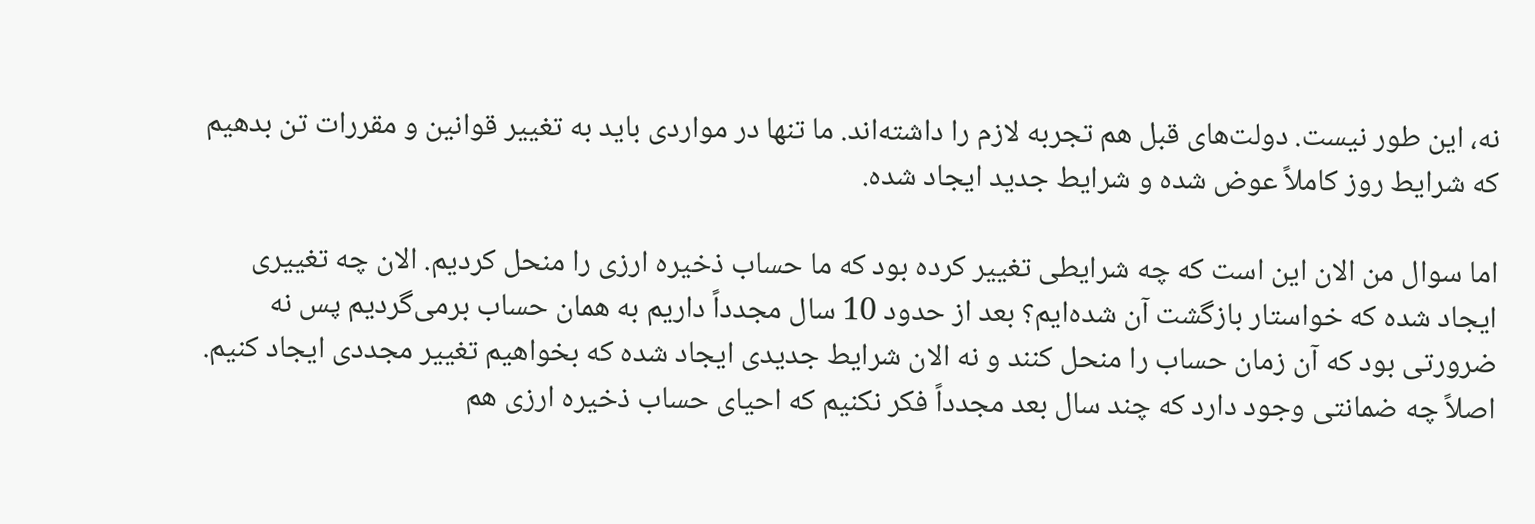نه، این‌ طور نیست. دولت‌های قبل هم تجربه لازم را داشته‌اند. ما تنها در مواردی باید به تغییر قوانین و مقررات تن بدهیم که شرایط روز کاملاً عوض شده و شرایط جدید ایجاد شده.

اما سوال من الان این است که چه شرایطی تغییر کرده بود که ما حساب ذخیره ارزی را منحل کردیم. الان چه تغییری ایجاد شده که خواستار بازگشت آن شده‌ایم؟ بعد از حدود 10 سال مجدداً داریم به همان حساب برمی‌گردیم پس نه ضرورتی بود که آن زمان حساب را منحل کنند و نه الان شرایط جدیدی ایجاد شده که بخواهیم تغییر مجددی ایجاد کنیم. اصلاً چه ضمانتی وجود دارد که چند سال بعد مجدداً فکر نکنیم که احیای حساب ذخیره ارزی هم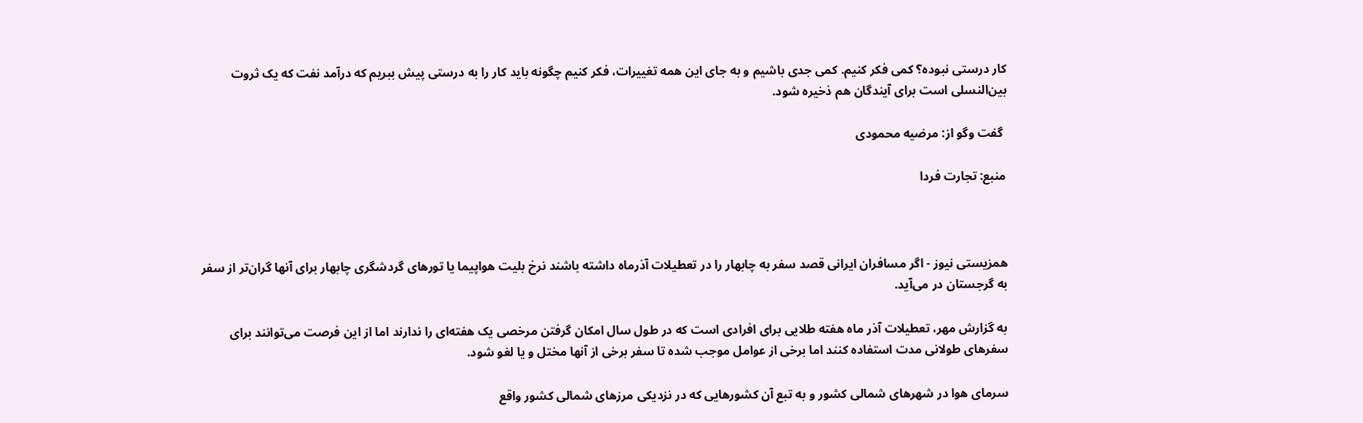کار درستی نبوده؟ کمی فکر کنیم. کمی جدی باشیم و به جای این همه تغییرات، فکر کنیم چگونه باید کار را به درستی پیش ببریم که درآمد نفت که یک ثروت بین‌النسلی است برای آیندگان هم ذخیره شود.

 گفت وگو از: مرضیه محمودی

منبع: تجارت فردا



همزیستی نیوز - اگر مسافران ایرانی قصد سفر به چابهار را در تعطیلات آذرماه داشته باشند نرخ بلیت هواپیما یا تورهای گردشگری چابهار برای آنها گران‌تر از سفر به گرجستان در می‌آید.

به گزارش مهر، تعطیلات آذر ماه هفته طلایی برای افرادی است که در طول سال امکان گرفتن مرخصی یک هفته‌ای را ندارند اما از این فرصت می‌توانند برای سفرهای طولانی مدت استفاده کنند اما برخی از عوامل موجب شده تا سفر برخی از آنها مختل و یا لغو شود.

سرمای هوا در شهرهای شمالی کشور و به تبع آن کشورهایی که در نزدیکی مرزهای شمالی کشور واقع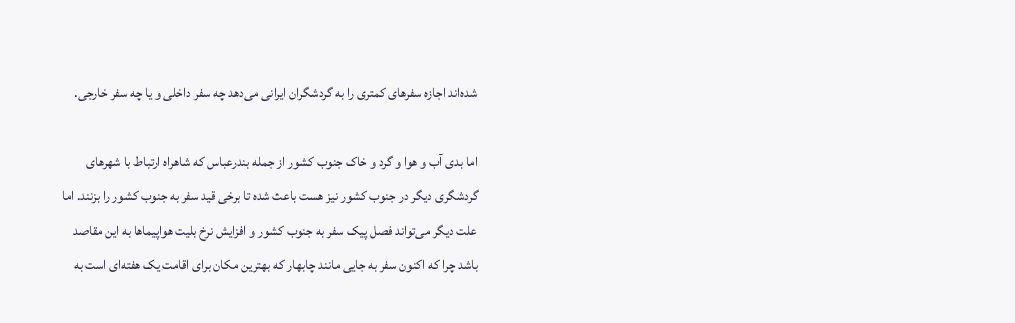شده‌اند اجازه سفرهای کمتری را به گردشگران ایرانی می‌دهد چه سفر داخلی و یا چه سفر خارجی.

اما بدی آب و هوا و گرد و خاک جنوب کشور از جمله بندرعباس که شاهراه ارتباط با شهرهای گردشگری دیگر در جنوب کشور نیز هست باعث شده تا برخی قید سفر به جنوب کشور را بزنند. اما علت دیگر می‌تواند فصل پیک سفر به جنوب کشور و افزایش نرخ بلیت هواپیماها به این مقاصد باشد چرا که اکنون سفر به جایی مانند چابهار که بهترین مکان برای اقامت یک هفته‌ای است به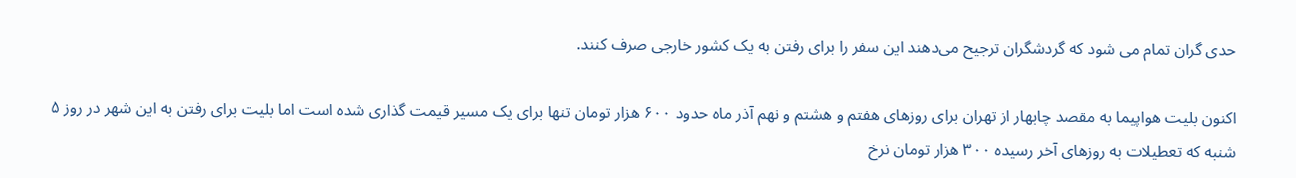حدی گران تمام می شود که گردشگران ترجیح می‌دهند این سفر را برای رفتن به یک کشور خارجی صرف کنند.

اکنون بلیت هواپیما به مقصد چابهار از تهران برای روزهای هفتم و هشتم و نهم آذر ماه حدود ۶۰۰ هزار تومان تنها برای یک مسیر قیمت گذاری شده است اما بلیت برای رفتن به این شهر در روز ۵ شنبه که تعطیلات به روزهای آخر رسیده ۳۰۰ هزار تومان نرخ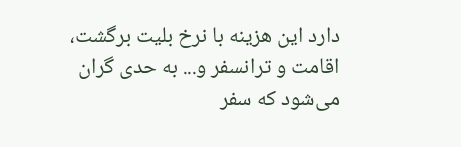دارد این هزینه با نرخ بلیت برگشت، اقامت و ترانسفر و... به حدی گران می‌شود که سفر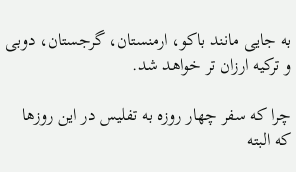به جایی مانند باکو، ارمنستان، گرجستان، دوبی و ترکیه ارزان تر خواهد شد.

چرا که سفر چهار روزه به تفلیس در این روزها که البته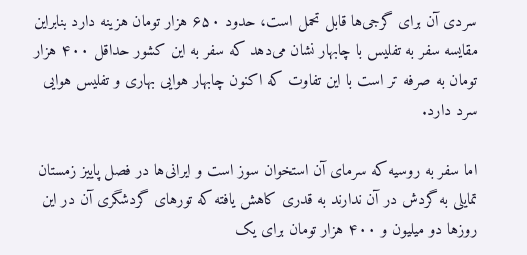سردی آن برای گرجی‌ها قابل تحمل است، حدود ۶۵۰ هزار تومان هزینه دارد بنابراین مقایسه سفر به تفلیس با چابهار نشان می‌دهد که سفر به این کشور حداقل ۴۰۰ هزار تومان به صرفه تر است با این تفاوت که اکنون چابهار هوایی بهاری و تفلیس هوایی سرد دارد.

اما سفر به روسیه که سرمای آن استخوان سوز است و ایرانی‌ها در فصل پاییز زمستان تمایلی به گردش در آن ندارند به قدری کاهش یافته که تورهای گردشگری آن در این روزها دو میلیون و ۴۰۰ هزار تومان برای یک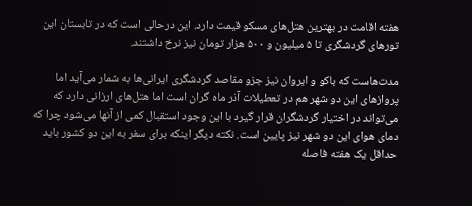هفته اقامت در بهترین هتل‌های مسکو قیمت دارد. این درحالی است که در تابستان این تورهای گردشگری تا ۵ میلیون و ۵۰۰ هزار تومان نیز نرخ داشتند.

مدت‌هاست که باکو و ایروان نیز جزو مقاصد گردشگری ایرانی‌ها به شمار می‌آید اما پروازهای این دو شهر هم در تعطیلات آذر ماه گران است اما هتل‌های ارزانی دارد که می‌تواند در اختیار گردشگران قرار گیرد با این وجود استقبال کمی از آنها می‌شود چرا که دمای هوای این دو شهر نیز پایین است. نکته دیگر اینکه برای سفر به این دو کشور باید حداقل یک هفته فاصله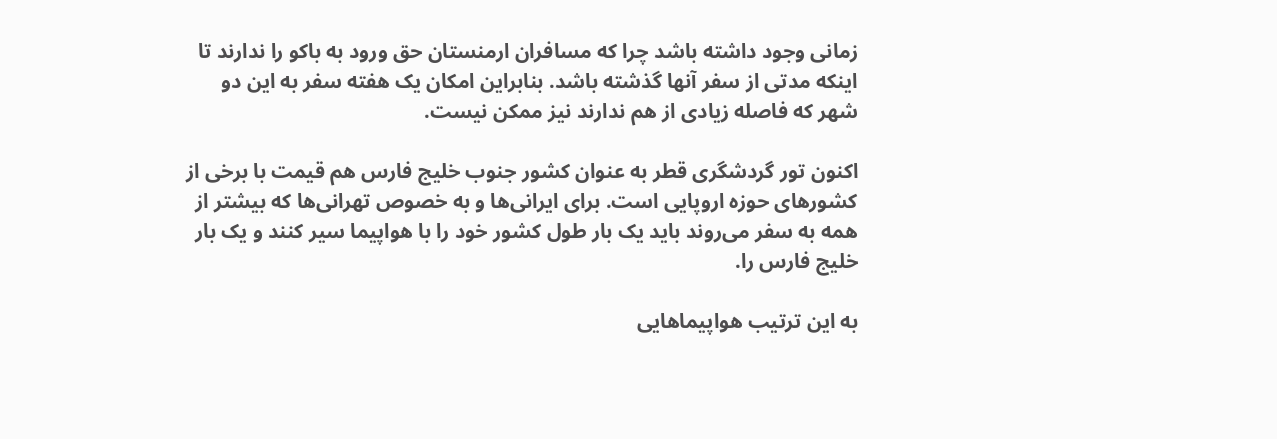زمانی وجود داشته باشد چرا که مسافران ارمنستان حق ورود به باکو را ندارند تا اینکه مدتی از سفر آنها گذشته باشد. بنابراین امکان یک هفته سفر به این دو شهر که فاصله زیادی از هم ندارند نیز ممکن نیست.

اکنون تور گردشگری قطر به عنوان کشور جنوب خلیج فارس هم قیمت با برخی از کشورهای حوزه اروپایی است. برای ایرانی‌ها و به خصوص تهرانی‌ها که بیشتر از همه به سفر می‌روند باید یک بار طول کشور خود را با هواپیما سیر کنند و یک بار خلیج فارس را.

به این ترتیب هواپیماهایی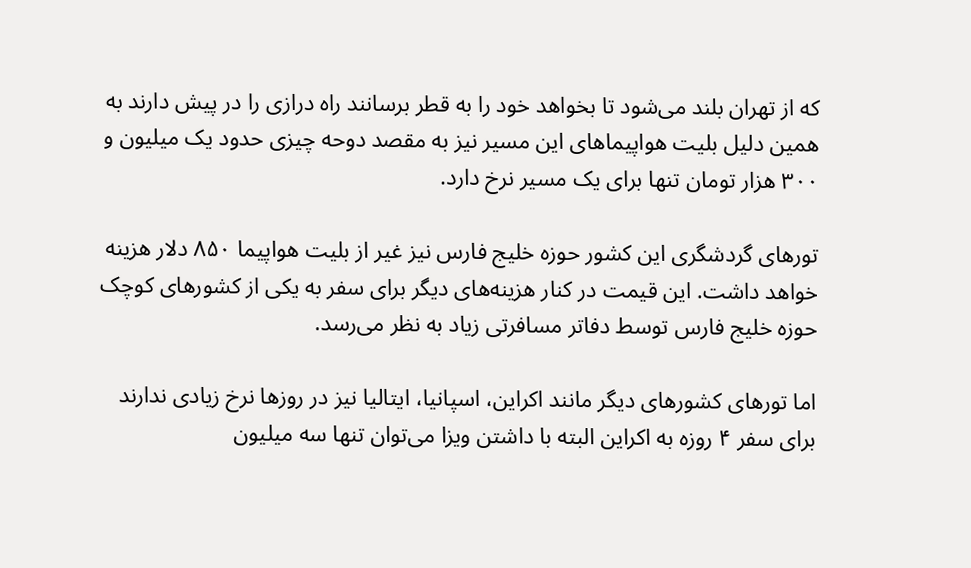که از تهران بلند می‌شود تا بخواهد خود را به قطر برسانند راه درازی را در پیش دارند به همین دلیل بلیت هواپیماهای این مسیر نیز به مقصد دوحه چیزی حدود یک میلیون و ۳۰۰ هزار تومان تنها برای یک مسیر نرخ دارد.

تورهای گردشگری این کشور حوزه خلیج فارس نیز غیر از بلیت هواپیما ۸۵۰ دلار هزینه خواهد داشت. این قیمت در کنار هزینه‌های دیگر برای سفر به یکی از کشورهای کوچک حوزه خلیج فارس توسط دفاتر مسافرتی زیاد به نظر می‌رسد.

اما تورهای کشورهای دیگر مانند اکراین، اسپانیا، ایتالیا نیز در روزها نرخ زیادی ندارند برای سفر ۴ روزه به اکراین البته با داشتن ویزا می‌توان تنها سه میلیون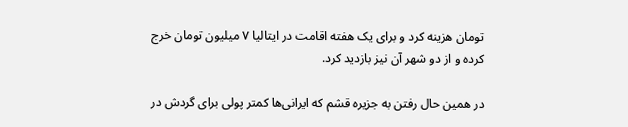تومان هزینه کرد و برای یک هفته اقامت در ایتالیا ۷ میلیون تومان خرج کرده و از دو شهر آن نیز بازدید کرد.

در همین حال رفتن به جزیره قشم که ایرانی‌ها کمتر پولی برای گردش در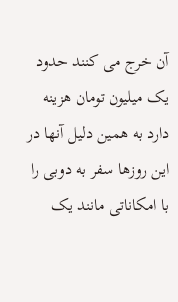آن خرج می کنند حدود یک میلیون تومان هزینه دارد به همین دلیل آنها در این روزها سفر به دوبی را با امکاناتی مانند یک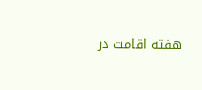هفته اقامت در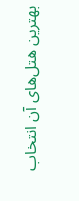بهترین هتل‌های آن انتخاب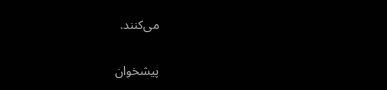می‌کنند.

پیشخوان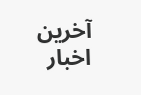آخرین اخبار